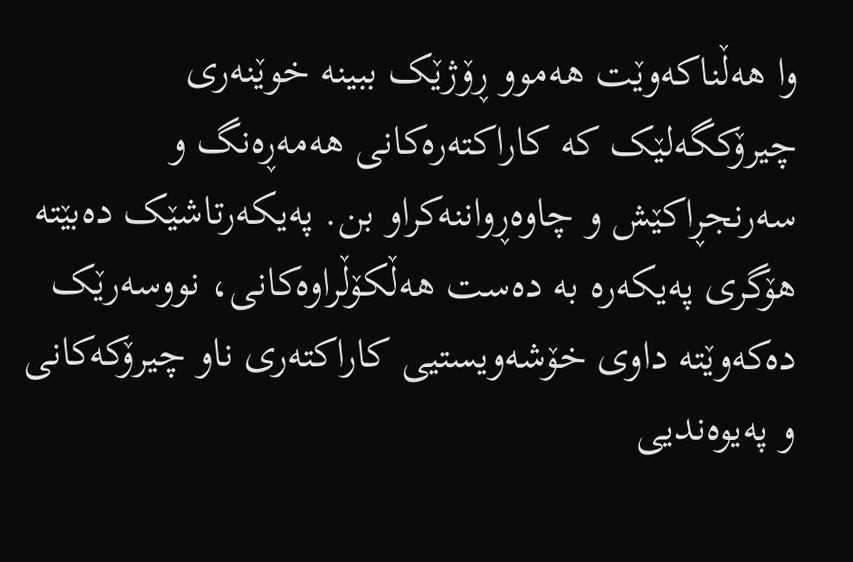وا هەڵناکەوێت هەموو ڕۆژێک ببینە خوێنەری چیرۆکگەلێک کە کاراکتەرەکانی هەمەڕەنگ و سەرنجڕاکێش و چاوەڕواننەکراو بن. پەیکەرتاشێک دەبێتە هۆگری پەیکەرە بە دەست هەڵکۆڵراوەکانی، نووسەرێک دەکەوێتە داوی خۆشەویستیی کاراکتەری ناو چیرۆکەکانی و پەیوەندیی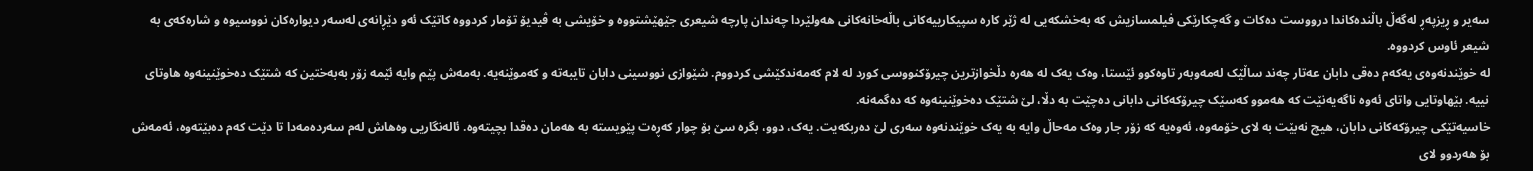سەیر و ڕیزپەڕ لەگەڵ باڵندەکاندا درووست دەکات و گەچکارێکی فیلمسازیش کە بەخشکەیی لە ژێر کارە سپیکارییەکانی باڵەخانەکانی هەولێردا چەندان پارچە شیعری جێهێشتووە و خۆیشی بە ڤیدیۆ تۆمار کردووە کاتێک ئەو دێڕانەی لەسەر دیوارەکان نووسیوە و شارەکەی بە شیعر ئاوس کردووە.
لە خوێندنەوەی یەکەم دەقی دابان عەتار چەند ساڵێک لەمەوبەر تاوەکوو ئێستا، وەک یەک لە هەرە دڵخوازترین چیرۆکنووسی کورد لە لام کەمەندکێشی کردووم. شێوازی نووسینی دابان تایبەتە و کەموێنەیە. بەمەش پێم وایە ئێمە زۆر بەبەختین کە شتێک دەخوێنینەوە هاوتای نییە. بێهاوتایی واتای ئەوە ناگەیەنێت کە هەموو کەسێک چیرۆکەکانی دابانی دەچێت بە دڵا، لێ شتێک دەخوێنینەوە کە دەگمەنە.
خاسیەتێکی چیرۆکەکانی دابان، هیچ نەبێت بە لای خۆمەوە، ئەوەیە کە زۆر جار وەک مەحاڵ وایە بە یەک خوێندنەوە سەری لێ دەربکەیت. یەک، دوو، بگرە سێ بۆ چوار کەڕەت پێویستە بە هەمان دەقدا بچیتەوە. ئالەنگاریی وەهاش لەم سەردەمەدا تا دێت کەم دەبێتەوە، ئەمەش بۆ هەردوو لای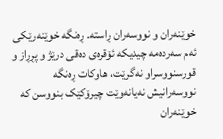خوێنەران و نووسەران ڕاستە. ڕەنگە خوێنەرێکی ئەم سەردەمە چیدیکە ئۆقرەی دەقی درێژ و پڕڕاز و قورسنووسراو نەگرێت، هاوکات ڕەنگە نووسەرانیش نەیانەوێت چیرۆکێک بنووسن کە خوێنەران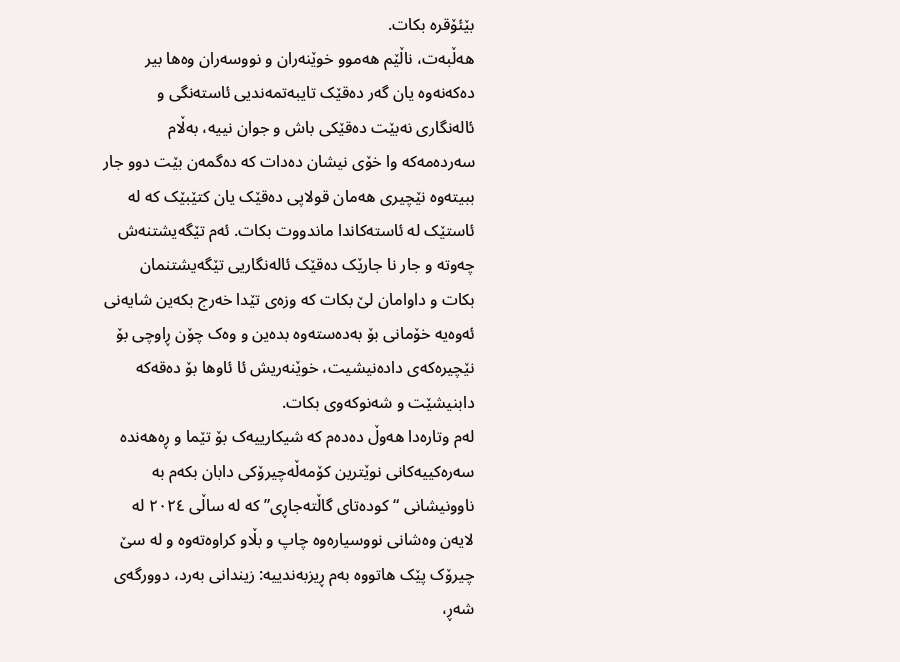بێئۆقرە بکات.
هەڵبەت، ناڵێم هەموو خوێنەران و نووسەران وەها بیر دەکەنەوە یان گەر دەقێک تایبەتمەندیی ئاستەنگی و ئالەنگاری نەبێت دەقێکی باش و جوان نییە، بەڵام سەردەمەکە وا خۆی نیشان دەدات کە دەگمەن بێت دوو جار ببیتەوە نێچیری هەمان قولاپی دەقێک یان کتێبێک کە لە ئاستێک لە ئاستەکاندا ماندووت بکات. ئەم تێگەیشتنەش چەوتە و جار نا جارێک دەقێک ئالەنگاریی تێگەیشتنمان بکات و داوامان لێ بکات کە وزەی تێدا خەرج بکەین شایەنی ئەوەیە خۆمانی بۆ بەدەستەوە بدەین و وەک چۆن ڕاوچی بۆ نێچیرەکەی دادەنیشیت، خوێنەریش ئا ئاوها بۆ دەقەکە دابنیشێت و شەنوکەوی بکات.
لەم وتارەدا هەوڵ دەدەم کە شیکارییەک بۆ تێما و ڕەهەندە سەرەکییەکانی نوێترین کۆمەڵەچیرۆکی دابان بکەم بە ناوونیشانی “کودەتای گاڵتەجاڕی” کە لە ساڵی ٢٠٢٤ لە لایەن وەشانی نووسیارەوە چاپ و بڵاو کراوەتەوە و لە سێ چیرۆک پێک هاتووە بەم ڕیزبەندییە: زیندانی بەرد، دوورگەی شەڕ،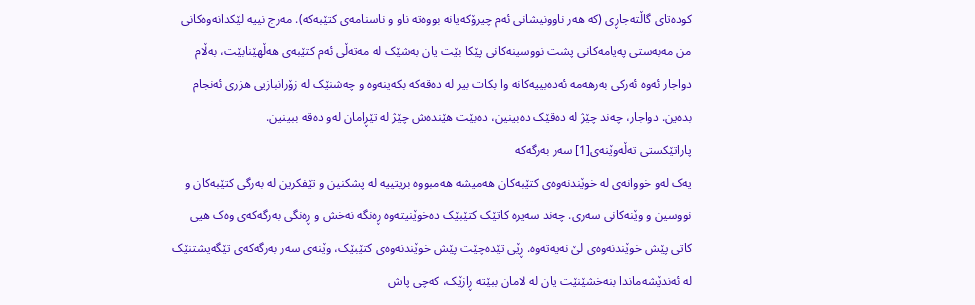کودەتای گاڵتەجاڕی (کە هەر ناوونیشانی ئەم چیرۆکەیانە بووەتە ناو و ناسنامەی کتێبەکە). مەرج نییە لێکدانەوەکانی من مەبەستی پەیامەکانی پشت نووسینەکانی پێکا بێت یان بەشێک لە مەتەڵی ئەم کتێبەی هەڵهێنابێت، بەڵام دواجار ئەوە ئەرکی بەرهەمە ئەدەبییەکانە وا بکات بیر لە دەقەکە بکەینەوە و چەشنێک لە زۆرانبازیی هزری ئەنجام بدەین. دواجار، چەند چێژ لە دەقێک دەبینین، دەبێت هێندەش چێژ لە تێڕامان لەو دەقە ببینین.
پاراتێکستی تەڵەوێنەی[1] سەر بەرگەکە
یەک لەو خووانەی لە خوێندنەوەی کتێبەکان هەمیشە هەمبووە بریتییە لە پشکنین و تێفکرین لە بەرگی کتێبەکان و نووسین و وێنەکانی سەری. چەند سەیرە کاتێک کتێبێک دەخوێنیتەوە ڕەنگە نەخش و ڕەنگی بەرگەکەی وەک هیی کاتی پێش خوێندنەوەی لێ نەیەتەوە. ڕێی تێدەچێت پێش خوێندنەوەی کتێبێک، وێنەی سەر بەرگەکەی تێگەیشتنێک لە ئەندێشەماندا بنەخشێنێت یان لە لامان ببێتە ڕازێک، کەچی پاش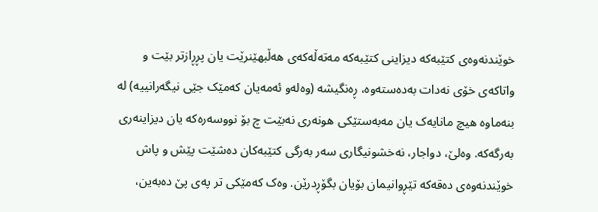خوێندنەوەی کتێبەکە دیزاینی کتێبەکە مەتەڵەکەی هەڵبهێنرێت یان پڕڕازتر بێت و واتاکەی خۆی نەدات بەدەستەوە، ڕەنگیشە (وەلەو ئەمەیان کەمێک جێی نیگەرانییە) لە بنەماوە هیچ مانایەک یان مەبەستێکی هونەری نەبێت چ بۆ نووسەرەکە یان دیزاینەری بەرگەکە. وەلێ، دواجار، نەخشونیگاری سەر بەرگی کتێبەکان دەشێت پێش و پاش خوێندنەوەی دەقەکە تێڕوانیمان بۆیان بگۆڕدرێن. وەک کەمێکی تر پەی پێ دەبەین،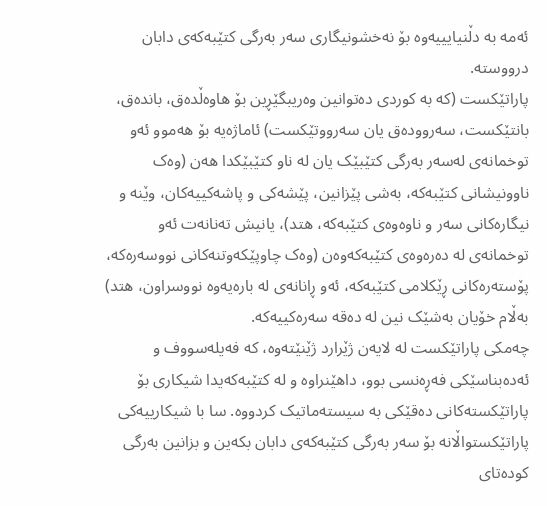ئەمە بە دڵنیایییەوە بۆ نەخشونیگاری سەر بەرگی کتێبەکەی دابان درووستە.
پاراتێکست (کە بە کوردی دەتوانین وەریبگێڕین بۆ هاوەڵدەق، باندەق، بانتێکست، سەروودەق یان سەرووتێکست) ئاماژەیە بۆ هەموو ئەو توخمانەی لەسەر بەرگی کتێبێک یان لە ناو کتێبێکدا هەن (وەک ناوونیشانی کتێبەکە، بەشی پێزانین، پێشەکی و پاشەکییەکان، وێنە و نیگارەکانی سەر و ناوەوەی کتێبەکە، هتد)، یانیش تەنانەت ئەو توخمانەی لە دەرەوەی کتێبەکەوەن (وەک چاوپێکەوتنەکانی نووسەرەکە، پۆستەرەکانی ڕێکلامی کتێبەکە، ئەو ڕانانەی لە بارەیەوە نووسراون، هتد) بەڵام خۆیان بەشێک نین لە دەقە سەرەکییەکە.
چەمکی پاراتێکست لە لایەن ژێرارد ژێنێتەوە، کە فەیلەسووف و ئەدەبناسێکی فەڕەنسی بوو، داهێنراوە و لە کتێبەکەیدا شیکاری بۆ پاراتێکستەکانی دەقێکی بە سیستەماتیک کردووە. سا با شیکارییەکی پاراتێکستواڵانە بۆ سەر بەرگی کتێبەکەی دابان بکەین و بزانین بەرگی کودەتای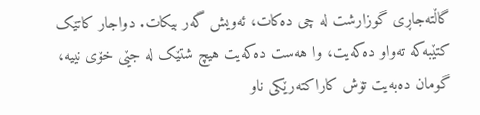گاڵتەجاڕی گوزارشت لە چی دەکات، ئەویش گەر بیکات. دواجار کاتێک کتێبەکە تەواو دەکەیت، وا هەست دەکەیت هیچ شتێک لە جێی خۆی نییە، گومان دەبەیت تۆش کاراکتەرێکی ناو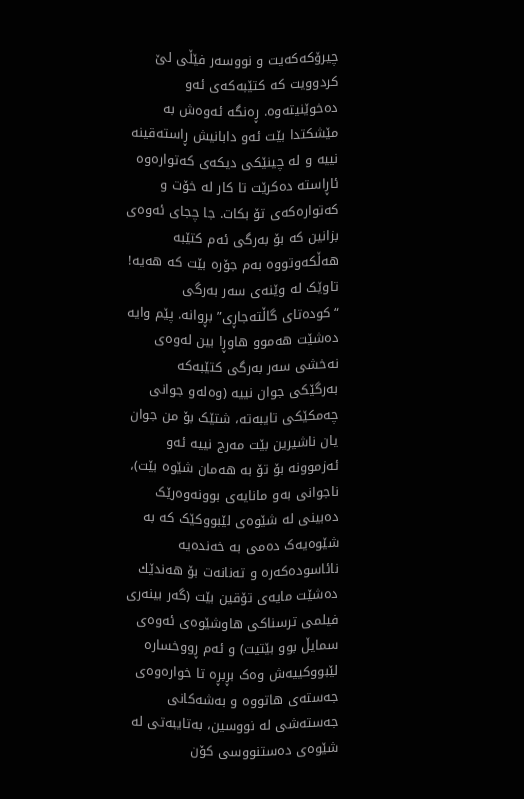چیرۆکەکەیت و نووسەر فێڵی لێ کردوویت کە کتێبەکەی ئەو دەخوێنیتەوە. ڕەنگە ئەوەش بە مێشکتدا بێت ئەو دابانیش ڕاستەقینە نییە و لە چینێکی دیکەی کەتوارەوە ئاڕاستە دەکرێت تا کار لە خۆت و کەتوارەکەی تۆ بکات. جا چجای ئەوەی بزانین کە بۆ بەرگی ئەم کتێبە هەڵکەوتووە بەم جۆرە بێت کە هەیە!
تاوێک لە وێنەی سەر بەرگی “کودەتای گاڵتەجاڕی” بڕوانە. پێم وایە دەشێت هەموو هاوڕا بین لەوەی نەخشی سەر بەرگی کتێبەکە بەرگێکی جوان نییە (وەلەو جوانی چەمکێکی تایبەتە، شتێک بۆ من جوان یان ناشیرین بێت مەرج نییە ئەو ئەزموونە بۆ تۆ بە هەمان شێوە بێت)، ناجوانی بەو مانایەی بوونەوەرێک دەبینی لە شێوەی لێبووکێک کە بە شێوەیەک دەمی بە خەندەیە نائاسودەکەرە و تەنانەت بۆ هەندێك دەشێت مایەی تۆقین بێت (گەر بینەری فیلمی ترسناکی هاوشێوەی ئەوەی سمایڵ بوو بێتیت) و ئەم ڕووخسارە لێبووکییەش وەک بڕبڕە تا خوارەوەی جەستەی هاتووە و بەشەکانی جەستەشی لە نووسین، بەتایبەتی لە شێوەی دەستنووسی کۆن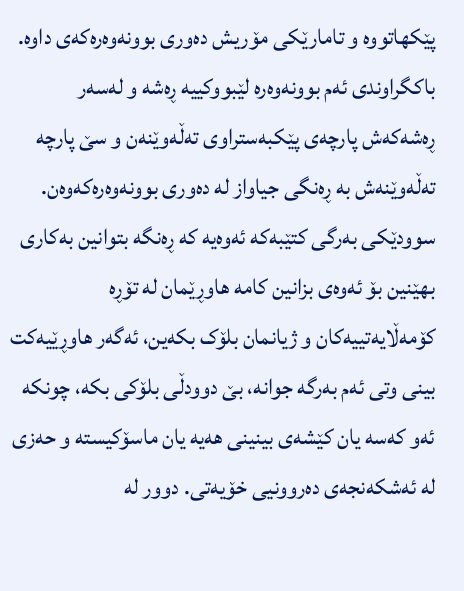پێکهاتووە و تامارێکی مۆریش دەوری بوونەوەرەکەی داوە. باکگراوندی ئەم بوونەوەرە لێبووکییە ڕەشە و لەسەر ڕەشەکەش پارچەی پێکبەستراوی تەڵەوێنەن و سێ پارچە تەڵەوێنەش بە ڕەنگی جیاواز لە دەوری بوونەوەرەکەوەن.
سوودێکی بەرگی کتێبەکە ئەوەیە کە ڕەنگە بتوانین بەکاری بهێنین بۆ ئەوەی بزانین کامە هاوڕێمان لە تۆڕە کۆمەڵایەتییەکان و ژیانمان بلۆک بکەین، ئەگەر هاوڕێیەکت بینی وتی ئەم بەرگە جوانە، بێ دوودڵی بلۆکی بکە، چونکە ئەو کەسە یان کێشەی بینینی هەیە یان ماسۆکیستە و حەزی لە ئەشکەنجەی دەروونیی خۆیەتی. دوور لە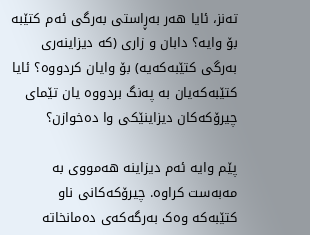تەنز، ئایا هەر بەڕاستی بەرگی ئەم کتێبە بۆ وایە؟ دابان و زاری (کە دیزاینەری بەرگی کتێبەکەیە) بۆ وایان کردووە؟ ئایا کتێبەکەیان بە پەنگ بردووە یان تێمای چیرۆکەکان دیزاینێکی وا دەخوازن؟

پێم وایە ئەم دیزاینە هەمووی بە مەبەست کراوە. چیرۆکەکانی ناو کتێبەکە وەک بەرگەکەی دەمانخاتە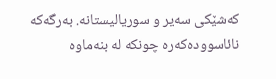کەشێکی سەیر و سوریالیستانە. بەرگەکە نائاسوودەکەرە چونکە لە بنەماوە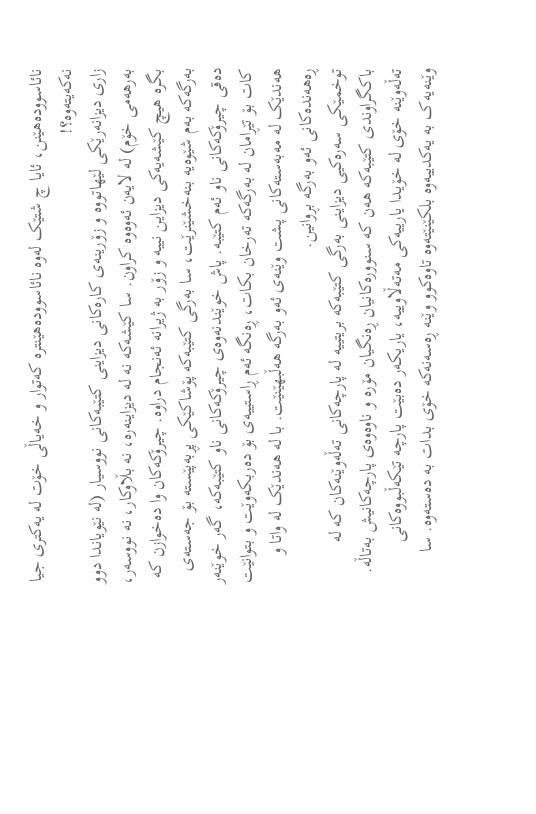نائاسوودەهێنن، ئایا چ شتێک لەوە نائاسوودەهێنترە کەتوار و خەیاڵی خۆت لە یەکتری جیا نەکەیتەوە؟!
زاری دیزانەرێکی لێهاتووە و زۆرینەی کارەکانی دیزاینی کتێبەکانی نووسیار (لە نێویاندا دوو بەرهەمی خۆم) لە لایەن ئەوەوە کراون. سا کێشەکە نە لە دیزاینەرە، نە بڵاوکار، نە نووسەر، بگرە هیچ کێشەیەکی دیزاین نییە و زۆر بە ژیرانە ئەنجام دراوە. چیرۆکەکان وا دەخوازن کە بەرگەکە بەم شێوەیە بنەخشێنرێت، سا بەرگی کتێبەکە پۆشاکێکی پڕبەپێستە بۆ جەستەی دەقی چیرۆکەکانی ناو ئەم کتێبە. پاش خوێندنەوەی چیرۆکەکانی ناو کتێبەکە، گەر خوێنەر کات بۆ تێڕامان لە بەرگەکە تەرخان بکات، ڕەنگە ئەم ڕاستییەی بۆ دەربکەوێت و بتوانێت هەندێک لە مەبەستەکانی پشت وێنەی ئەو بەرگە هەڵبهێنێت. با لە هەندێک لە واتا و ڕەهەندەکانی ئەو بەرگە بڕوانین.
توخمێکی سەرەکیی دیزاینی بەرگی کتێبەکە بریتییە لە پارچەکانی تەڵەوێنەکان کە لە باکگراوندی کتێبەکە هەن کە سنوورەکانیان ڕەنگیان مۆرە و ناوەوەی پارچەکانیش بەتاڵە. تەڵەوێنە خۆی لە خۆیدا یارییەکی مەتەڵاوییە، یاریکەر دەبێت پارچە تێکەڵبووەکانی وێنەیەک بە یەکدییەوە بلکێنێتەوە تاوەکوو وێنە ڕەسەنەکە خۆی بدات بە دەستەوە. سا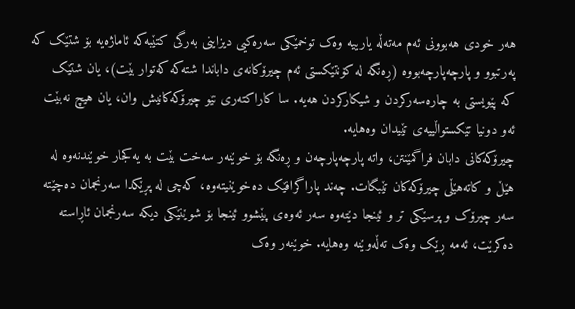هەر خودی هەبوونی ئەم مەتەڵە یارییە وەک توخمێکی سەرەکیی دیزاینی بەرگی کتێبەکە ئاماژەیە بۆ شتێک کە پەرتبوو و پارچەپارچەبووە (ڕەنگە لە کۆنتێکستی ئەم چیرۆکانەی داباندا شتەکە کەتوار بێت)، یان شتێک کە پێویستی بە چارەسەرکردن و شیکارکردن هەیە. سا کاراکتەری نێو چیرۆکەکانیش وان، یان هیچ نەبێت ئەو دونیا تێکستواڵییەی تێیدان وەهایە.
چیرۆکەکانی دابان فراگمێنتن، واتە پارچەپارچەن و ڕەنگە بۆ خوێنەر سەخت بێت بە یەکجار خوێندنەوە لە هێڵ و کاتەهێڵی چیرۆکەکان تێبگات. چەند پاراگرافێک دەخوێنیتەوە، کەچی لە پڕێکدا سەرنجمان دەچێتە سەر چیرۆک و پرسێکی تر و ئینجا دێتەوە سەر ئەوەی پێشوو ئینجا بۆ شوێنێکی دیکە سەرنجمان ئاڕاستە دەکرێت، ئەمە ڕێک وەک تەڵەوێنە وەهایە. خوێنەر وەک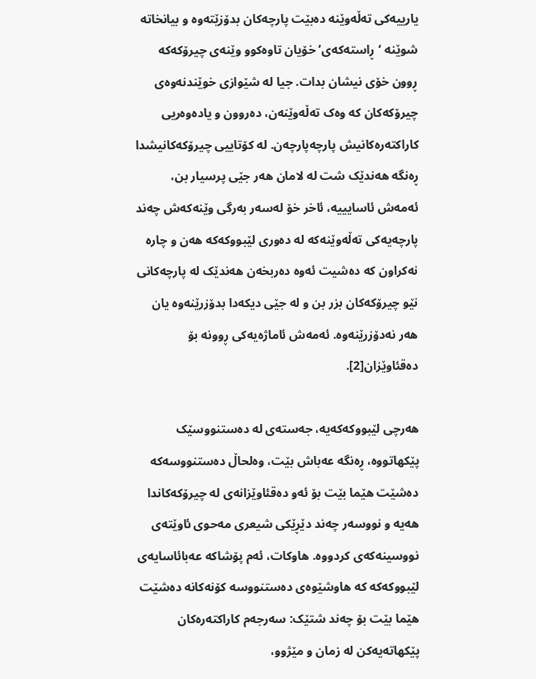یارییەکی تەڵەوێنە دەبێت پارچەکان بدۆزێتەوە و بیانخاتە شوێنە ‘ڕاستەکەی’ خۆیان تاوەکوو وێنەی چیرۆکەکە ڕوون خۆی نیشان بدات. جیا لە شێوازی خوێندنەوەی چیرۆکەکان کە وەک تەڵەوێنەن، دەروون و یادەوەریی کاراکتەرەکانیش پارچەپارچەن. لە کۆتاییی چیرۆکەکانیشدا ڕەنگە هەندێک شت لە لامان هەر جێی پرسیار بن، ئەمەش ئاسایییە، ئاخر خۆ لەسەر بەرگی وێنەکەش چەند پارچەیەکی تەڵەوێنەکە لە دەوری لێبووکەکە هەن و چارە نەکراون کە دەشیت ئەوە دەربخەن هەندێک لە پارچەکانی نێو چیرۆکەکان بزر بن و لە جێی دیکەدا بدۆزرێنەوە یان هەر نەدۆزرێنەوە. ئەمەش ئاماژەیەکی ڕوونە بۆ دەقئاوێزان[2].

هەرچی لێبووکەکەیە، جەستەی لە دەستنووسێک پێکهاتووە، ڕەنگە عەباش بێت، وەلحاڵ دەستنووسەکە دەشێت هێما بێت بۆ ئەو دەقئاوێزانەی لە چیرۆکەکاندا هەیە و نووسەر چەند دێڕێکی شیعری مەحوی ئاوێتەی نووسینەکەی کردووە. هاوکات، ئەم پۆشاکە عەبائاسایەی لێبووکەکە کە هاوشێوەی دەستنووسە کۆنەکانە دەشێت هێما بێت بۆ چەند شتێک: سەرجەم کاراکتەرەکان پێکهاتەیەکن لە زمان و مێژوو،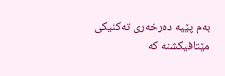بەم پێیە دەرخەری تەکنیکی مێتافیکشنە کە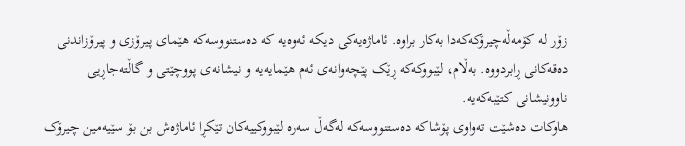زۆر لە کۆمەڵەچیرۆکەکەدا بەکار براوە. ئاماژەیەکی دیکە ئەوەیە کە دەستنووسەکە هێمای پیرۆزی و پیرۆزاندنی دەقەکانی ڕابردووە. بەڵام، لێبووکەکە ڕێک پێچەوانەی ئەم هێمایەیە و نیشانەی پووچێتی و گاڵتەجاڕیی ناوونیشانی کتێبەکەیە.
هاوکات دەشێت تەواوی پۆشاکە دەستنووسەکە لەگەڵ سەرە لێبووکییەکان تێکڕا ئاماژەش بن بۆ سێیەمین چیرۆک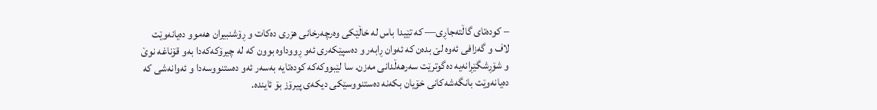– کودەتای گاڵتەجاڕی— کە تێیدا باس لە خاڵێکی وەرچەرخانی هزری دەکات و ڕۆشنبیران هەموو دەیانەوێت لاف و گەزافی ئەوە لێ بدەن کە ئەوان ڕابەر و دەسپێکەری ئەو ڕووداوە بوون کە لە چیرۆکەکەدا بەو قۆناغە نوێ و شۆڕشگێڕانەیە دەگوترێت سەرهەڵدانی مەزن. سا لێبووکەکە کودەتایە بەسەر ئەو دەستنووسەدا و ئەوانەشی کە دەیانەوێت بانگەشەکانی خۆیان بکەنە دەستنووسێکی دیکەی پیرۆز بۆ ئایندە.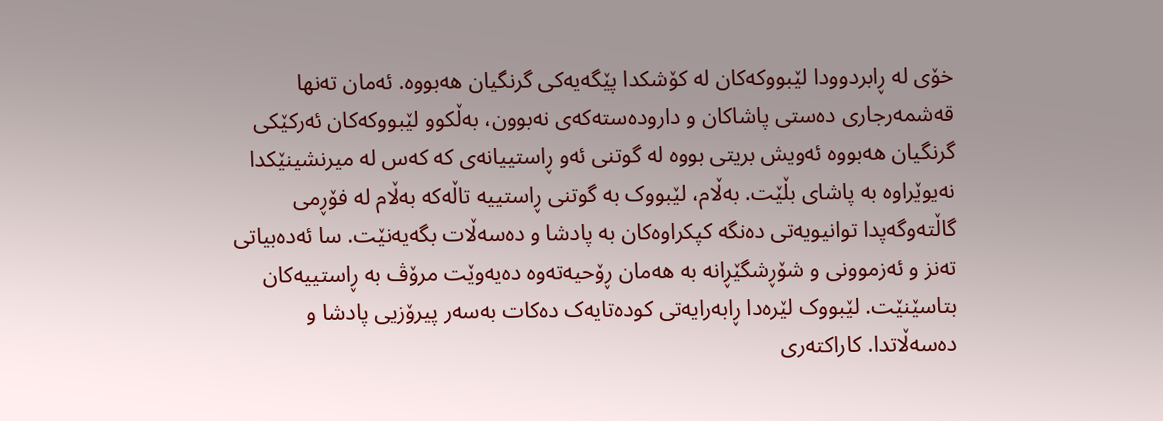خۆی لە ڕابردوودا لێبووکەکان لە کۆشکدا پێگەیەکی گرنگیان هەبووە. ئەمان تەنها قەشمەرجاری دەستی پاشاکان و دارودەستەکەی نەبوون، بەڵکوو لێبووکەکان ئەرکێکی گرنگیان هەبووە ئەویش بریتی بووە لە گوتنی ئەو ڕاستییانەی کە کەس لە میرنشینێکدا نەیوێراوە بە پاشای بڵێت. بەڵام، لێبووک بە گوتنی ڕاستییە تاڵەکە بەڵام لە فۆڕمی گاڵتەوگەپدا توانیویەتی دەنگە کپکراوەکان بە پادشا و دەسەڵات بگەیەنێت. سا ئەدەبیاتی تەنز و ئەزموونی و شۆڕشگێڕانە بە هەمان ڕۆحیەتەوە دەیەوێت مرۆڤ بە ڕاستییەکان بتاسێنێت. لێبووک لێرەدا ڕابەرایەتی کودەتایەک دەکات بەسەر پیرۆزیی پادشا و دەسەڵاتدا. کاراکتەری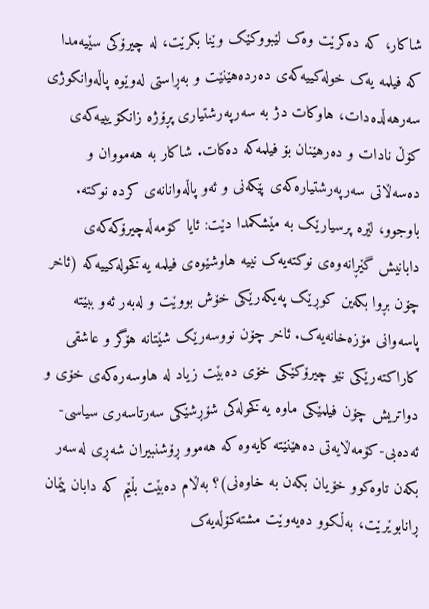شاکار، کە دەکرێت وەک لێبووکێک وێنا بکرێت، لە چیرۆکی سێیەمدا کە فیلمە یەک خولەکییەکەی دەردەهێنێت و بەڕاستی لەوێوە پاڵەوانکوژی سەرهەڵدەدات، هاوکات دژ بە سەرپەرشتیاری پڕۆژە زانکۆیییەکەی کۆڵ نادات و دەرهێنان بۆ فیلمەکە دەکات. شاکار بە هەمووان و دەسەڵاتی سەرپەرشتیارەکەی پێکەنی و ئەو پاڵەوانانەی کردە نوکتە.
باوجوو، لێرە پرسیارێک بە مێشکمدا دێت: ئایا کۆمەڵەچیرۆکەکەی دابانیش گێڕانەوەی نوکتەیەک نییە هاوشێوەی فیلمە یەکخولەکییەکە (ئاخر چۆن بڕوا بکەین کوڕێک پەیکەرێکی خۆش بووێت و لەبەر ئەو ببێتە پاسەوانی مۆزەخانەیەک. ئاخر چۆن نووسەرێک شێتانە هۆگر و عاشقی کاراکتەرێکی نێو چیرۆکێکی خۆی دەبێت زیاد لە هاوسەرەکەی خۆی و دواتریش چۆن فیلمێکی ماوە یەکخولەکی شۆڕشێکی سەرتاسەری سیاسی-ئەدەبی-کۆمەڵایەتی دەهێنێتە کایەوە کە هەموو ڕۆشنبیران شەڕی لەسەر بکەن تاوەکوو خۆیان بکەن بە خاوەنی)؟ بەڵام دەبێت بڵێم کە دابان پێمان ڕانابوێرێت، بەڵکوو دەیەوێت مشتەکۆڵەیەک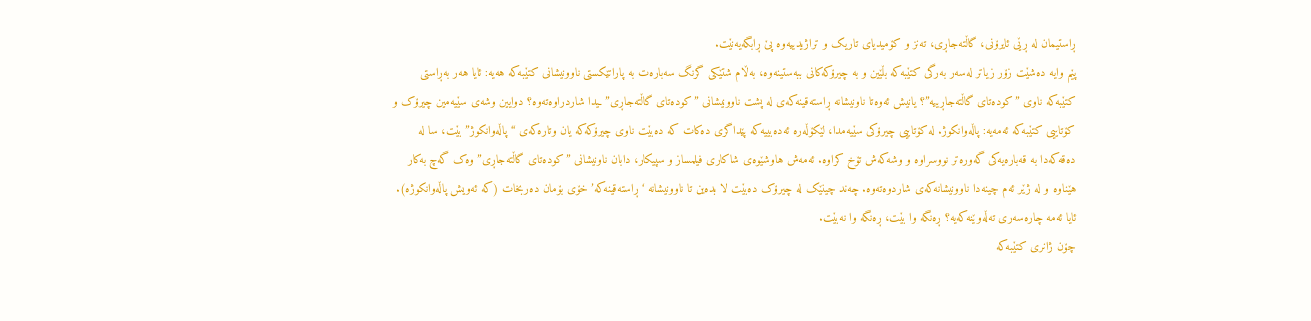ڕاستیمان لە ڕێی ئایرۆنی، گاڵتەجاڕی، تەنز و کۆمیدیای تاریک و تراژیدییەوە پێ ڕابگەیەنێت.
پێم وایە دەشێت زۆر زیاتر لەسەر بەرگی کتێبەکە بڵێین و بە چیرۆکەکانی ببەستینەوە، بەڵام شتێکی گرنگ سەبارەت بە پاراتێکستی ناوونیشانی کتێبەکە هەیە: ئایا هەر بەڕاستی کتێبەکە ناوی ”کودەتای گاڵتەجاڕییە”؟ یانیش ئەوەتا ناونیشانە ڕاستەقینەکەی لە پشت ناوونیشانی ”کودەتای گاڵتەجاڕی”ـیدا شاردراوەتەوە؟ دوایین وشەی سێیەمین چیرۆک و کۆتاییی کتێبەکە ئەمەیە: پاڵەوانکوژ. لە کۆتاییی چیرۆکی سێیەمدا، لێکۆڵەرە ئەدەبییەکە پێداگری دەکات کە دەبێت ناوی چیرۆکەکە یان وتارەکەی “پاڵەوانکوژ” بێت، سا لە دەقەکەدا بە قەبارەیەکی گەورەتر نووسراوە و وشەکەش تۆخ کراوە. ئەمەش هاوشێوەی شاکاری فیلمساز و سپیکار، دابان ناونیشانی ”کودەتای گاڵتەجاڕی” وەک گەچ بەکار هێناوە و لە ژێر ئەم چینەدا ناوونیشانەکەی شاردوەتەوە. چەند چینێک لە چیرۆک دەبێت لا بدەین تا ناوونیشانە ‘ڕاستەقینەکە’ خۆی بۆمان دەربخات (کە ئەویش پاڵەوانکوژە). ئایا ئەمە چارەسەری تەڵەوێنەکەیە؟ ڕەنگە وا بێت، ڕەنگە وا نەبێت.
چۆن ژانری کتێبەکە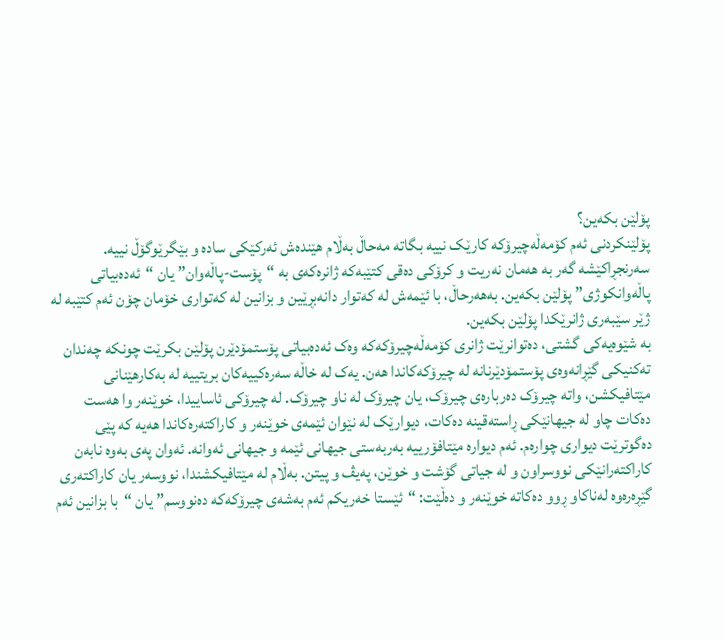پۆلێن بکەین؟
پۆلێنکردنی ئەم کۆمەڵەچیرۆکە کارێک نییە بگاتە مەحاڵ بەڵام هێندەش ئەرکێکی سادە و بێگرێوگۆڵ نییە. سەرنجڕاکێشە گەر بە هەمان نەریت و کرۆکی دەقی کتێبەکە ژانرەکەی بە “پۆست-پاڵەوان” یان “ئەدەبیاتی پاڵەوانکوژی” پۆلێن بکەین. بەهەرحاڵ، با ئێمەش لە کەتوار دانەبڕێین و بزانین لە کەتواری خۆمان چۆن ئەم کتێبە لە ژێر سێبەری ژانرێکدا پۆلێن بکەین.
بە شێوەیەکی گشتی، دەتوانرێت ژانری کۆمەڵەچیرۆکەکە وەک ئەدەبیاتی پۆستمۆدێرن پۆلێن بکرێت چونکە چەندان تەکنیکی گێڕانەوەی پۆستمۆدێرنانە لە چیرۆکەکاندا هەن. یەک لە خاڵە سەرەکییەکان بریتییە لە بەکارهێنانی مێتافیکشن، واتە چیرۆک دەربارەی چیرۆک، یان چیرۆک لە ناو چیرۆک. لە چیرۆکی ئاساییدا، خوێنەر وا هەست دەکات چاو لە جیهانێکی ڕاستەقینە دەکات، دیوارێک لە نێوان ئێمەی خوێنەر و کاراکتەرەکاندا هەیە کە پێی دەگوترێت دیواری چوارەم. ئەم دیوارە مێتافۆرییە بەربەستی جیهانی ئێمە و جیهانی ئەوانە. ئەوان پەی بەوە نابەن کاراکتەرانێکی نووسراون و لە جیاتی گۆشت و خوێن، پەیڤ و پیتن. بەڵام لە مێتافیکشندا، نووسەر یان کاراکتەری گێڕەرەوە لەناكاو ڕوو دەکاتە خوێنەر و دەڵێت: “ئێستا خەریکم ئەم بەشەی چیرۆکەکە دەنووسم” یان “با بزانین ئەم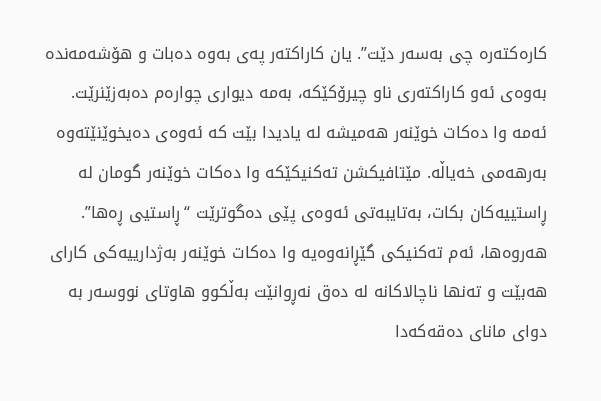کارەکتەرە چی بەسەر دێت”. یان کاراکتەر پەی بەوە دەبات و هۆشەمەندە بەوەی ئەو کاراکتەری ناو چیرۆکێکە، بەمە دیواری چوارەم دەبەزێنرێت. ئەمە وا دەکات خوێنەر هەمیشە لە یادیدا بێت کە ئەوەی دەیخوێنێتەوە بەرهەمی خەیاڵە. مێتافیکشن تەکنیکێکە وا دەکات خوێنەر گومان لە ڕاستییەکان بکات، بەتایبەتی ئەوەی پێی دەگوترێت “ڕاستیی ڕەها”. هەروەها، ئەم تەکنیکی گێڕانەوەیە وا دەکات خوێنەر بەژدارییەکی کارای هەبێت و تەنها ناچالاکانە لە دەق نەڕوانێت بەڵکوو هاوتای نووسەر بە دوای مانای دەقەکەدا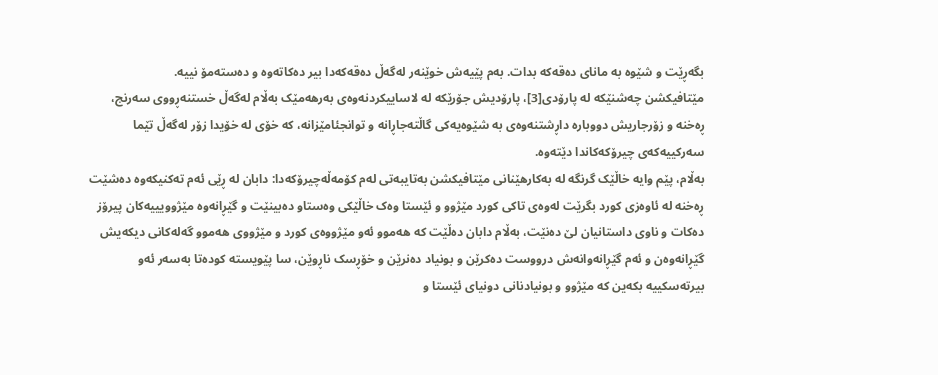بگەڕێت و شێوە بە مانای دەقەکە بدات. بەم پێیەش خوێنەر لەگەڵ دەقەکەدا بیر دەکاتەوە و دەستەمۆ نییە.
مێتافیکشن چەشنێکە لە پارۆدی[3]، پارۆدیش جۆرێکە لە لاساییکردنەوەی بەرهەمێک بەڵام لەگەڵ خستنەڕووی سەرنج، ڕەخنە و زۆرجاریش دووبارە داڕشتنەوەی بە شێوەیەکی گاڵتەجاڕانە و توانجئامێزانە، کە خۆی لە خۆیدا زۆر لەگەڵ تێما سەرکییەکەی چیرۆکەکاندا دێتەوە.
بەڵام، پێم وایە خاڵێک گرنگە لە بەکارهێنانی مێتافیکشن بەتایبەتی لەم کۆمەڵەچیرۆکەدا: دابان لە ڕێی ئەم تەکنیکەوە دەشێت ڕەخنە لە ئاوەزی کورد بگرێت لەوەی تاکی کورد مێژوو و ئێستا وەک خاڵێکی وەستاو دەبینێت و گێڕانەوە مێژوویییەکان پیرۆز دەکات و ناوی داستانیان لێ دەنێت، بەڵام دابان دەڵێت کە هەموو ئەو مێژووەی کورد و مێژووی هەموو گەلەکانی دیکەیش گێڕانەوەن و ئەم گێڕانەوانەش درووست دەکرێن و بونیاد دەنرێن و خۆڕسک ناڕوێن، سا پێویستە کودەتا بەسەر ئەو بیرتەسکییە بکەین کە مێژوو و بونیادنانی دونیای ئێستا و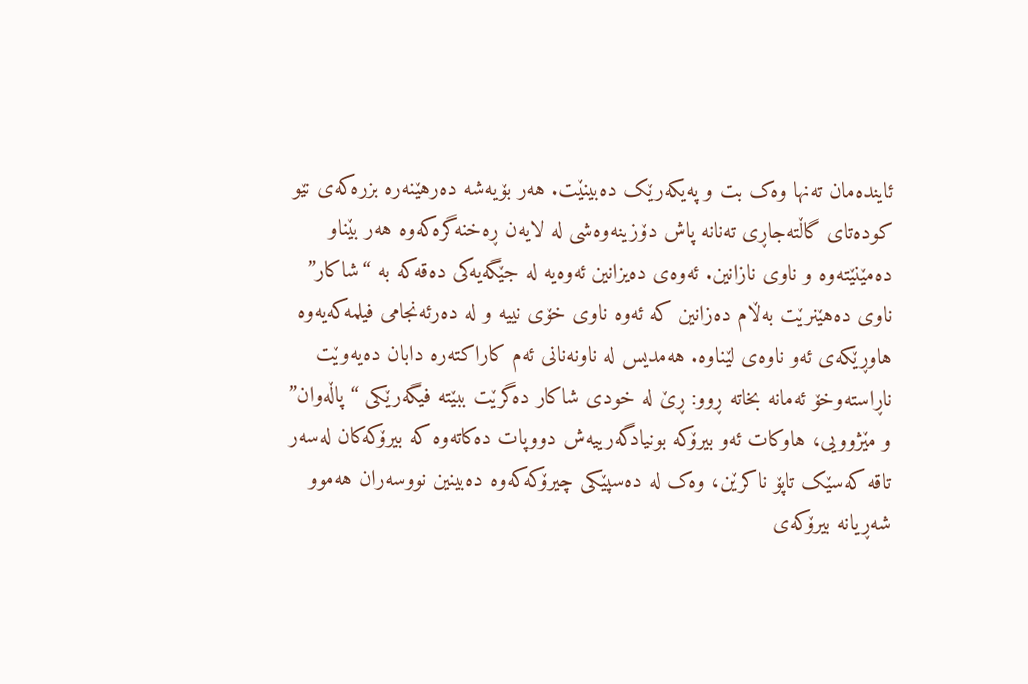ئایندەمان تەنها وەک بت و پەیکەرێک دەبینێت. هەر بۆیەشە دەرهێنەرە بزرەکەی نێو کودەتای گاڵتەجاڕی تەنانە پاش دۆزینەوەشی لە لایەن ڕەخنەگرەکەوە هەر بێناو دەمێنێتەوە و ناوی نازانین. ئەوەی دەیزانین ئەوەیە لە جێگەیەکی دەقەکە بە “شاکار” ناوی دەهێنرێت بەڵام دەزانین کە ئەوە ناوی خۆی نییە و لە دەرئەنجامی فیلمەکەیەوە هاوڕێکەی ئەو ناوەی لێناوە. هەمدیس لە ناونەنانی ئەم کاراکتەرە دابان دەیەوێت ناڕاستەوخۆ ئەمانە بخاتە ڕوو: ڕێ لە خودی شاکار دەگرێت ببێتە فیگەرێکی “پاڵەوان” و مێژوویی، هاوکات ئەو بیرۆکە بونیادگەرییەش دووپات دەکاتەوە کە بیرۆکەکان لەسەر تاقە کەسێک تاپۆ ناکرێن، وەک لە دەسپێکی چیرۆکەکەوە دەبینین نووسەران هەموو شەڕیانە بیرۆکەی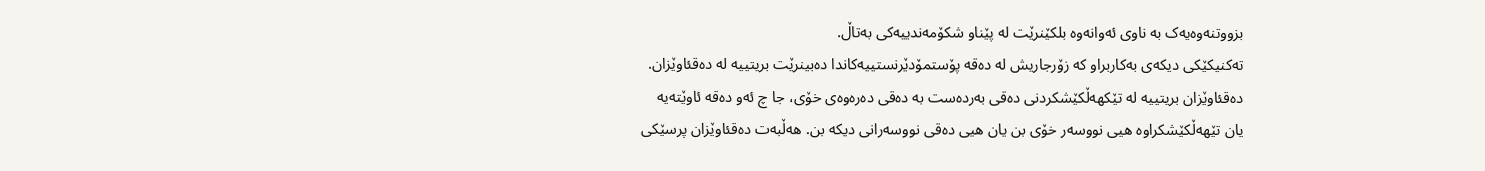بزووتنەوەیەک بە ناوی ئەوانەوە بلکێنرێت لە پێناو شکۆمەندییەکی بەتاڵ.
تەکنیکێکی دیکەی بەکاربراو کە زۆرجاریش لە دەقە پۆستمۆدێرنستییەکاندا دەبینرێت بریتییە لە دەقئاوێزان. دەقئاوێزان بریتییە لە تێکهەڵکێشکردنی دەقی بەردەست بە دەقی دەرەوەی خۆی، جا چ ئەو دەقە ئاوێتەیە یان تێهەڵکێشکراوە هیی نووسەر خۆی بن یان هیی دەقی نووسەرانی دیکە بن. هەڵبەت دەقئاوێزان پرسێکی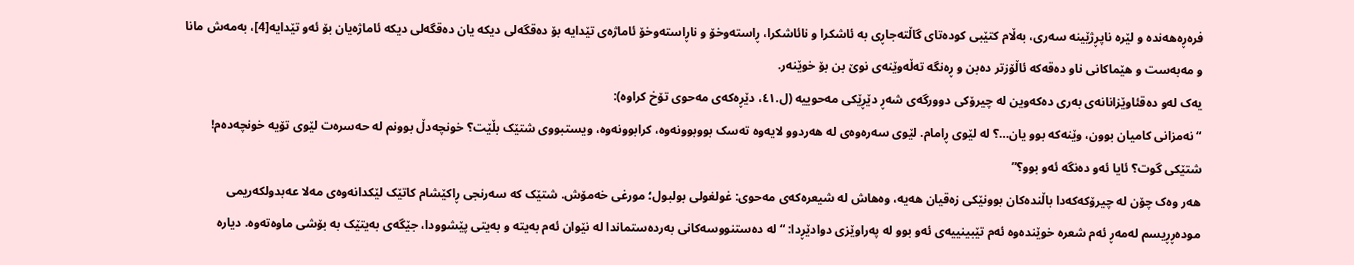فرەڕەهەندە و لێرە ناپڕژێینە سەری، بەڵام کتێبی کودەتای گاڵتەجاڕی بە ئاشکرا و نائاشکرا، ڕاستەوخۆ و ناڕاستەوخۆ ئاماژەی تێدایە بۆ دەقگەلی دیکە یان دەقگەلی دیکە ئاماژەیان بۆ ئەو تێدایە[4]، بەمەش مانا و مەبەست و هێماکانی ناو دەقەکە ئاڵۆزتر دەبن و ڕەنگە تەڵەوێنەی نوێ بن بۆ خوێنەر.
یەک لەو دەقئاوێزانانەی بەری دەکەوین لە چیرۆکی دوورگەی شەڕ دێڕێکی مەحوییە (ل.٤١، دێڕەکەی مەحوی تۆخ کراوە):
“نەمزانی کامیان بوون، وێنەکە بوو یان…؟ لە لێوی ڕامام. لێوی سەرەوەی لە هەردوو لایەوە تەسک بووبوونەوە، کرابوونەوە، ویستبووی شتێک بڵێت؟ خونچەدڵ بوونم لە حەسرەت لێوی تۆیە خونچەدەم! شتێکی گوت؟ ئایا ئەو دەنگە ئەو بوو؟”
هەر وەک چۆن لە چیرۆکەکەدا باڵندەکان بوونێکی زەقیان هەیە، وەهاش لە شیعرەکەی مەحوی: غولغولی بولبول؛ مورغی خەمۆش. شتێک کە سەرنجی ڕاکێشام کاتێک لێکدانەوەی مەلا عەبدولکەریمی مودەڕڕیسم لەمەڕ ئەم شعرە خوێندەوە ئەم تێبینییەی ئەو بوو لە پەراوێزی دوادێڕدا: “لە دەستنووسەکانی بەردەستماندا لە نێوان ئەم بەیتە و بەیتی پێشوودا، جێگەی بەیتێک بە بۆشی ماوەتەوە. دیارە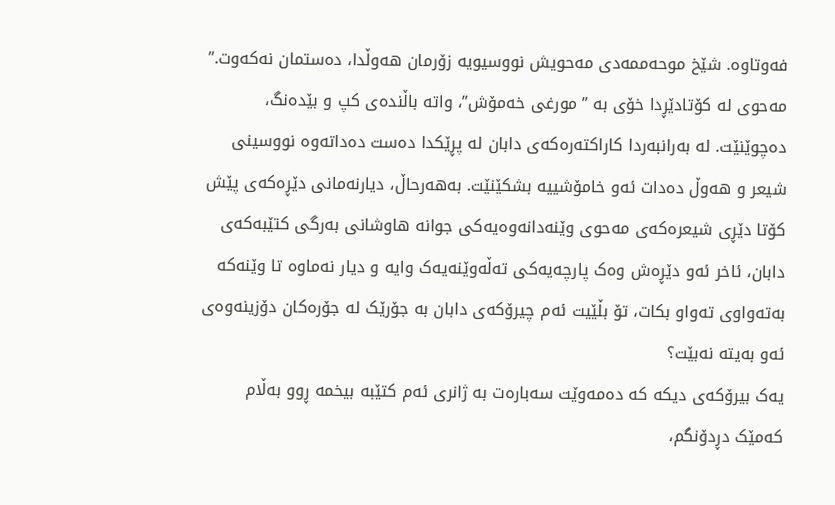فەوتاوە. شێخ موحەممەدی مەحویش نووسیویە زۆرمان هەوڵدا، دەستمان نەکەوت.” مەحوی لە کۆتادێڕدا خۆی بە ”مورغی خەمۆش”، واتە باڵندەی کپ و بێدەنگ، دەچوێنێت. لە بەرانبەردا کاراکتەرەکەی دابان لە پڕێکدا دەست دەداتەوە نووسینی شیعر و هەوڵ دەدات ئەو خامۆشییە بشکێنێت. بەهەرحاڵ، دیارنەمانی دێڕەکەی پێش کۆتا دێڕی شیعرەکەی مەحوی وێنەدانەوەیەکی جوانە هاوشانی بەرگی کتێبەکەی دابان، ئاخر ئەو دێڕەش وەک پارچەیەکی تەڵەوێنەیەک وایە و دیار نەماوە تا وێنەکە بەتەواوی تەواو بکات، تۆ بڵێیت ئەم چیرۆکەی دابان بە جۆرێک لە جۆرەکان دۆزینەوەی ئەو بەیتە نەبێت؟
یەک بیرۆکەی دیکە کە دەمەوێت سەبارەت بە ژانری ئەم کتێبە بیخمە ڕوو بەڵام کەمێک دڕدۆنگم،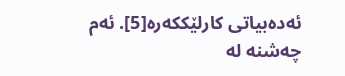ئەدەبیاتی کارلێککەرە[5]. ئەم چەشنە لە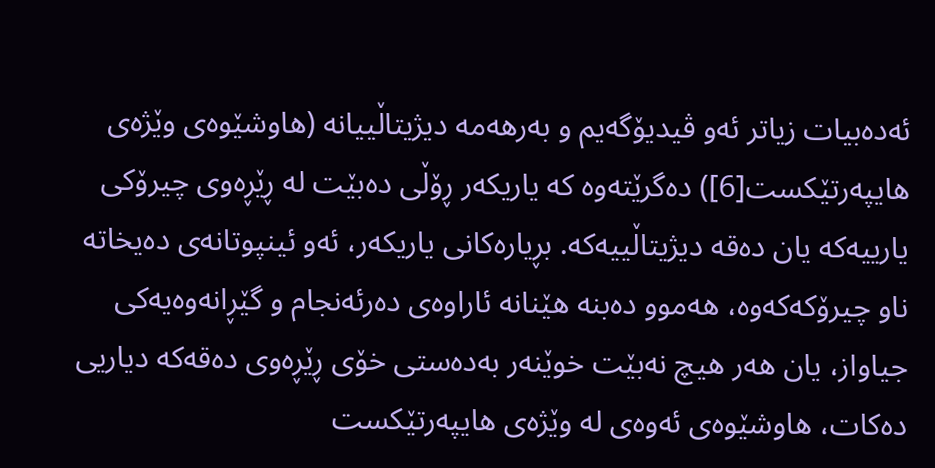ئەدەبیات زیاتر ئەو ڤیدیۆگەیم و بەرهەمە دیژیتاڵییانە (هاوشێوەی وێژەی هایپەرتێکست[6]) دەگرێتەوە کە یاریکەر ڕۆڵی دەبێت لە ڕێڕەوی چیرۆکی یارییەکە یان دەقە دیژیتاڵییەکە. بڕیارەکانی یاریکەر، ئەو ئینپوتانەی دەیخاتە ناو چیرۆکەکەوە، هەموو دەبنە هێنانە ئاراوەی دەرئەنجام و گێڕانەوەیەکی جیاواز، یان هەر هیچ نەبێت خوێنەر بەدەستی خۆی ڕێڕەوی دەقەکە دیاریی دەکات، هاوشێوەی ئەوەی لە وێژەی هایپەرتێکست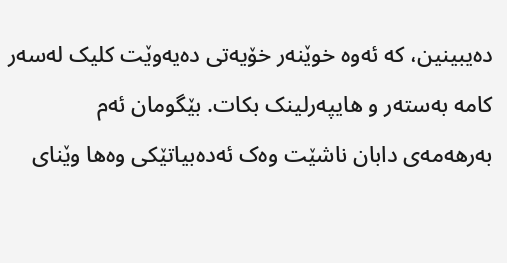دەیبینین، کە ئەوە خوێنەر خۆیەتی دەیەوێت کلیک لەسەر کامە بەستەر و هایپەرلینک بکات. بێگومان ئەم بەرهەمەی دابان ناشێت وەک ئەدەبیاتێکی وەها وێنای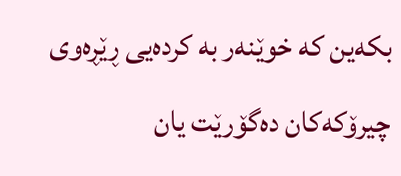بکەین کە خوێنەر بە کردەیی ڕێڕەوی چیرۆکەکان دەگۆرێت یان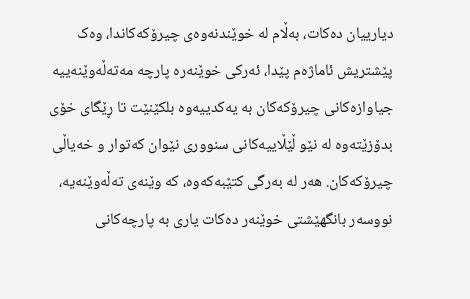دیارییان دەکات، بەڵام لە خوێندنەوەی چیرۆکەکاندا، وەک پێشتریش ئاماژەم پێدا، ئەرکی خوێنەرە پارچە مەتەڵەوێنەییە جیاوازەکانی چیرۆکەکان بە یەکدییەوە بلکێنێت تا ڕێگای خۆی بدۆزێتەوە لە نێو ڵێڵاییەکانی سنووری نێوان کەتوار و خەیاڵی چیرۆکەکان. هەر لە بەرگی کتێبەکەوە، کە وێنەی تەڵەوێنەیە، نووسەر بانگهێشتی خوێنەر دەکات یاری بە پارچەکانی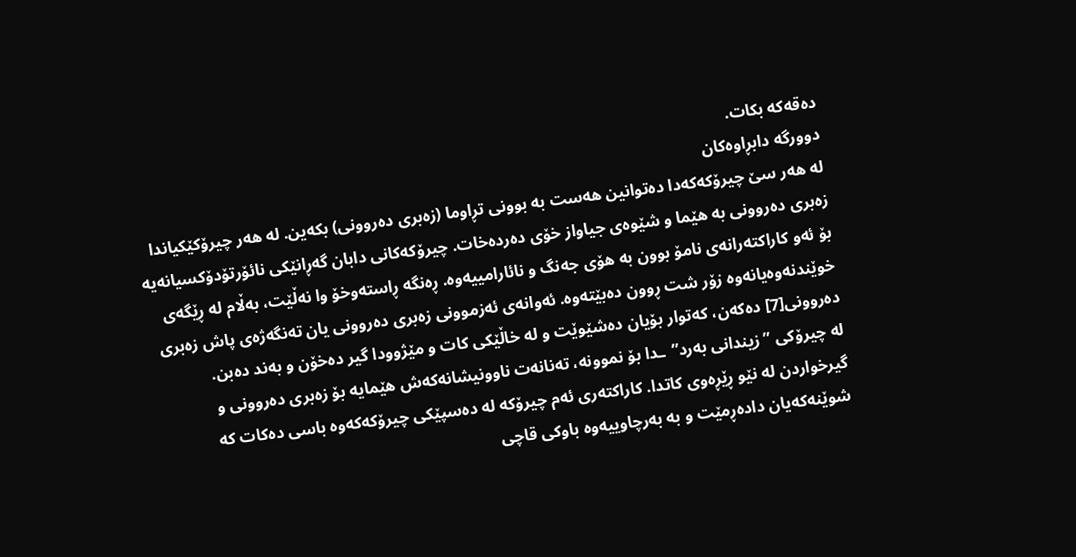دەقەکە بکات.
دوورگە دابڕاوەکان
لە هەر سێ چیرۆکەکەدا دەتوانین هەست بە بوونی تڕاوما (زەبری دەروونی) بکەین. لە هەر چیرۆکێکیاندا زەبری دەروونی بە هێما و شێوەی جیاواز خۆی دەردەخات. چیرۆکەکانی دابان گەڕانێکی نائۆرتۆدۆکسیانەیە بۆ ئەو کاراکتەرانەی نامۆ بوون بە هۆی جەنگ و نائارامییەوە. ڕەنگە ڕاستەوخۆ وا نەڵێت، بەڵام لە ڕێگەی خوێندنەوەیانەوە زۆر شت ڕوون دەبێتەوە. ئەوانەی ئەزموونی زەبری دەروونی یان تەنگەژەی پاش زەبری دەروونی[7] دەکەن، کەتوار بۆیان دەشێوێت و لە خاڵێکی کات و مێژوودا گیر دەخۆن و بەند دەبن.
لە چیرۆکی ”زیندانی بەرد”ـدا بۆ نموونە، تەنانەت ناوونیشانەکەش هێمایە بۆ زەبری دەروونی و گیرخواردن لە نێو ڕێڕەوی کاتدا. کاراکتەری ئەم چیرۆکە لە دەسپێکی چیرۆکەکەوە باسی دەکات کە شوێنەکەیان دادەڕمێت و بە بەرچاوییەوە باوکی قاچی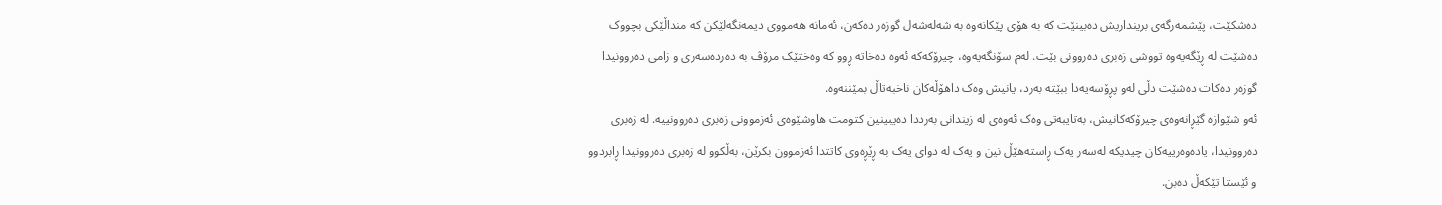دەشکێت، پێشمەرگەی برینداریش دەبینێت کە بە هۆی پێکانەوە بە شەلەشەل گوزەر دەکەن، ئەمانە هەمووی دیمەنگەلێکن کە منداڵێکی بچووک دەشێت لە ڕێگەیەوە تووشی زەبری دەروونی بێت. لەم سۆنگەیەوە، چیرۆکەکە ئەوە دەخاتە ڕوو کە وەختێک مرۆڤ بە دەردەسەری و زامی دەروونیدا گوزەر دەکات دەشێت دڵی لەو پڕۆسەیەدا ببێتە بەرد، یانیش وەک داهۆڵەکان ناخبەتاڵ بمێننەوە.
ئەو شێوازە گێڕانەوەی چیرۆکەکانیش، بەتایبەتی وەک ئەوەی لە زیندانی بەرددا دەیبینین کتومت هاوشێوەی ئەزموونی زەبری دەروونییە. لە زەبری دەروونیدا، یادەوەرییەکان چیدیکە لەسەر یەک ڕاستەهێڵ نین و یەک لە دوای یەک بە ڕێڕەوی کاتتدا ئەزموون بکرێن، بەڵکوو لە زەبری دەروونیدا ڕابردوو و ئێستا تێکەڵ دەبن.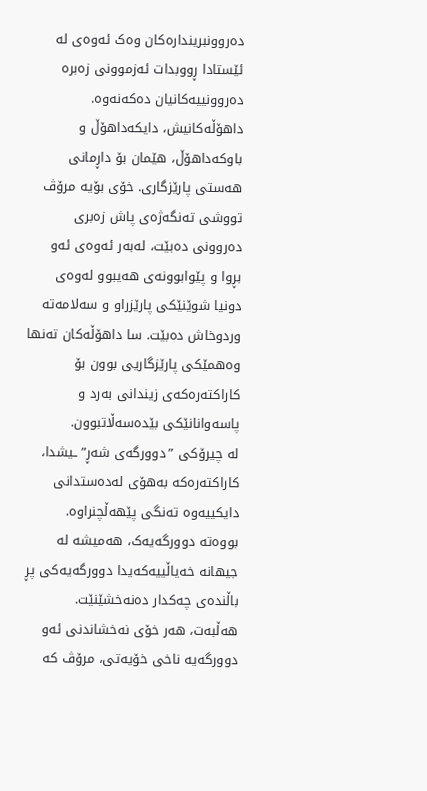دەروونبریندارەکان وەک ئەوەی لە ئێستادا ڕووبدات ئەزموونی زەبرە دەروونییەکانیان دەکەنەوە. داهۆڵەکانیش، دایکەداهۆڵ و باوکەداهۆڵ، هێمان بۆ داڕمانی هەستی پارێزگاری. خۆی بۆیە مرۆڤ تووشی تەنگەژەی پاش زەبری دەروونی دەبێت، لەبەر ئەوەی ئەو بڕوا و پێوابوونەی هەیبوو لەوەی دونیا شوێنێکی پارێزراو و سەلامەتە وردوخاش دەبێت. سا داهۆڵەکان تەنها وەهمێکی پارێزگاریی بوون بۆ کاراکتەرەکەی زیندانی بەرد و پاسەوانانێکی بێدەسەڵاتبوون.
لە چیرۆکی ”دوورگەی شەڕ”ـیشدا، کاراکتەرەکە بەهۆی لەدەستدانی دایکییەوە تەنگی پێهەڵچنراوە. بووەتە دوورگەیەک، هەمیشە لە جیهانە خەیاڵییەکەیدا دوورگەیەکی پڕ باڵندەی چەکدار دەنەخشێنێت. هەڵبەت، هەر خۆی نەخشاندنی ئەو دوورگەیە ناخی خۆیەتی، مرۆڤ کە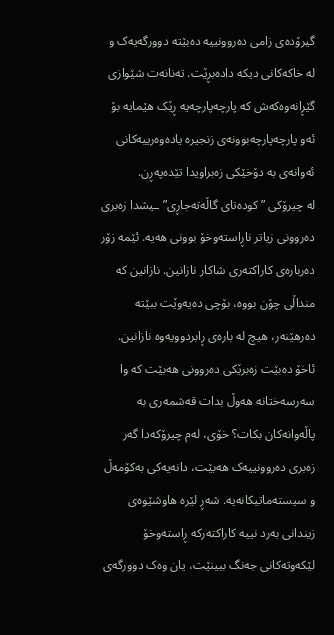گیرۆدەی زامی دەروونییە دەبێتە دوورگەیەک و لە خاکەکانی دیکە دادەبڕێت. تەنانەت شێوازی گێڕانەوەکەش کە پارچەپارچەیە ڕێک هێمایە بۆ ئەو پارچەپارچەبوونەی زنجیرە یادەوەرییەکانی ئەوانەی بە دۆخێکی زەبراویدا تێدەپەڕن.
لە چیرۆکی ”کودەتای گاڵەتەجاڕی”ـیشدا زەبری دەروونی زیاتر ناڕاستەوخۆ بوونی هەیە. ئێمە زۆر دەربارەی کاراکتەری شاکار نازانین. نازانین کە منداڵی چۆن بووە، بۆچی دەیەوێت ببێتە دەرهێنەر، هیچ لە بارەی ڕابردوویەوە نازانین. ئاخۆ دەبێت زەبرێکی دەروونی هەبێت کە وا سەرسەختانە هەوڵ بدات قەشمەری بە پاڵەوانەکان بکات؟ خۆی، لەم چیرۆکەدا گەر زەبری دەروونییەک هەبێت، دانەیەکی بەکۆمەڵ و سیستەماتیکانەیە. شەڕ لێرە هاوشێوەی زیندانی بەرد نییە کاراکتەرکە ڕاستەوخۆ لێکەوتەکانی جەنگ ببینێت، یان وەک دوورگەی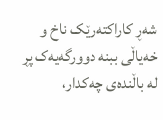شەڕ کاراکتەرێک ناخ و خەیاڵی ببنە دوورگەیەک پڕ لە باڵندەی چەکدار،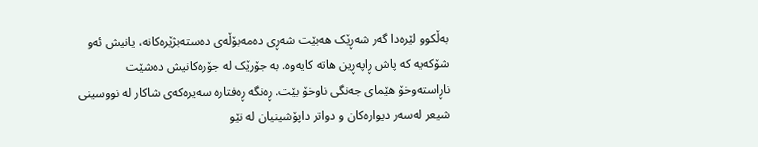بەڵکوو لێرەدا گەر شەڕێک هەبێت شەڕی دەمەبۆڵەی دەستەبژێرەکانە، یانیش ئەو شۆکەیە کە پاش ڕاپەڕین هاتە کایەوە. بە جۆرێک لە جۆرەکانیش دەشێت ناڕاستەوخۆ هێمای جەنگی ناوخۆ بێت. ڕەنگە ڕەفتارە سەیرەکەی شاکار لە نووسینی شیعر لەسەر دیوارەکان و دواتر داپۆشینیان لە نێو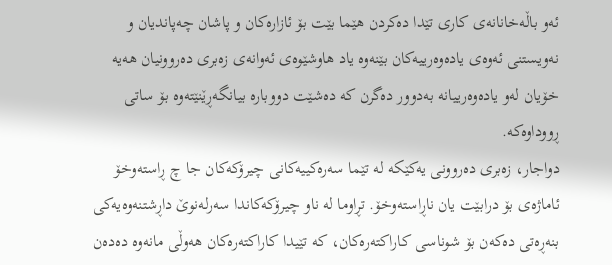ئەو باڵەخانانەی کاری تێدا دەکردن هێما بێت بۆ ئازارەکان و پاشان چەپاندیان و نەویستنی ئەوەی یادەوەرییەکان بێنەوە یاد هاوشێوەی ئەوانەی زەبری دەروونیان هەیە خۆیان لەو یادەوەرییانە بەدوور دەگرن کە دەشێت دووبارە بیانگەڕێنێتەوە بۆ ساتی ڕووداوەکە.
دواجار، زەبری دەروونی یەکێکە لە تێما سەرەکییەکانی چیرۆکەکان جا چ ڕاستەوخۆ ئاماژەی بۆ درابێت یان ناڕاستەوخۆ. تڕاوما لە ناو چیرۆکەکاندا سەرلەنوێ داڕشتنەوەیەکی بنەڕەتی دەکەن بۆ شوناسی کاراکتەرەکان، کە تێیدا کاراکتەرەکان هەوڵی مانەوە دەدەن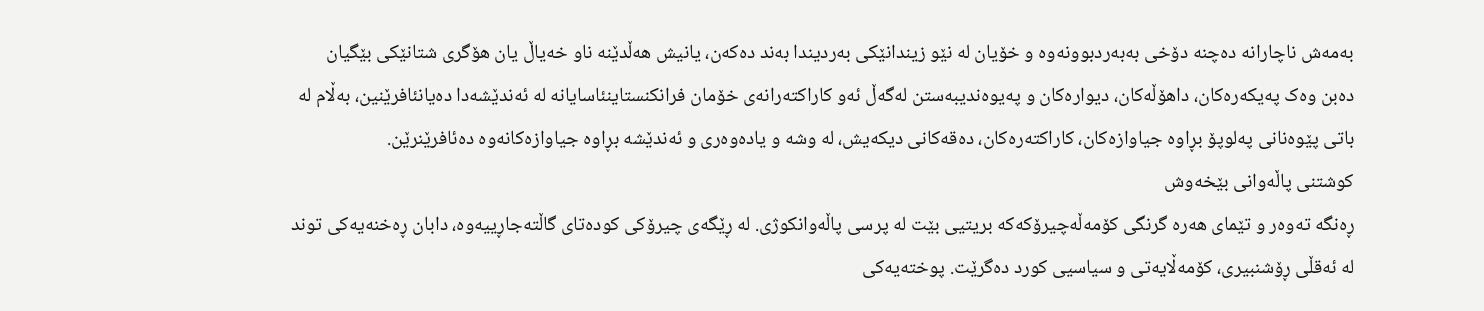بەمەش ناچارانە دەچنە دۆخی بەبەردبوونەوە و خۆیان لە نێو زیندانێکی بەردیندا بەند دەکەن، یانیش هەڵدێنە ناو خەیاڵ یان هۆگری شتانێکی بێگیان دەبن وەک پەیکەرەکان، داهۆڵەکان، دیوارەکان و پەیوەندیبەستن لەگەڵ ئەو کاراکتەرانەی خۆمان فرانکنستاینئاسایانە لە ئەندێشەدا دەیانئافرێنین، بەڵام لە باتی پێوەنانی پەلوپۆ بڕاوە جیاوازەکان، کاراکتەرەکان، دەقەکانی دیکەیش، لە وشە و یادەوەری و ئەندێشە بڕاوە جیاوازەکانەوە دەئافرێنرێن.
کوشتنی پاڵەوانی بێخەوش
ڕەنگە تەوەر و تێمای هەرە گرنگی کۆمەڵەچیرۆکەکە بریتیی بێت لە پرسی پاڵەوانکوژی. لە ڕێگەی چیرۆکی کودەتای گاڵتەجاڕییەوە، دابان ڕەخنەیەکی توند لە ئەقڵی ڕۆشنبیری، کۆمەڵایەتی و سیاسیی کورد دەگرێت. پوختەیەکی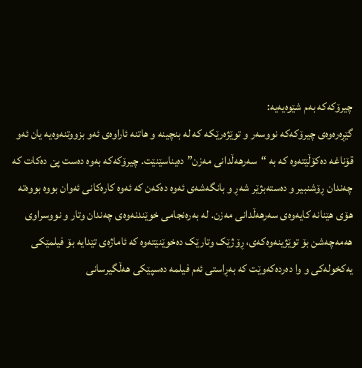چیرۆکەکە بەم شێوەیەیە:
گێڕەرەوەی چیرۆکەکە نووسەر و توێژەرێکە کە لە بنچینە و هاتنە ئاراوەی ئەو بزووتنەوەیە یان ئەو قۆناغە دەکۆڵێتەوە کە بە “سەرهەڵدانی مەزن” دەیناسێنێت. چیرۆکەکە بەوە دەست پێ دەکات کە چەندان ڕۆشنبیر و دەستەبژێر شەڕ و بانگەشەی ئەوە دەکەن کە ئەوە کارەکانی ئەوان بووە بووەتە هۆی هێنانە کایەوەی سەرهەڵدانی مەزن. لە بەرەنجامی خوێندنەوەی چەندان وتار و نووسراوی هەمەچەشن بۆ توێژینەوەکەی، ڕۆژێک وتارێک دەخوێنێتەوە کە ئاماژەی تێدایە بۆ فیلمێکی یەکخولەکی و وا دەردەکەوێت کە بەڕاستی ئەم فیلمە دەسپێکی هەڵگیرسانی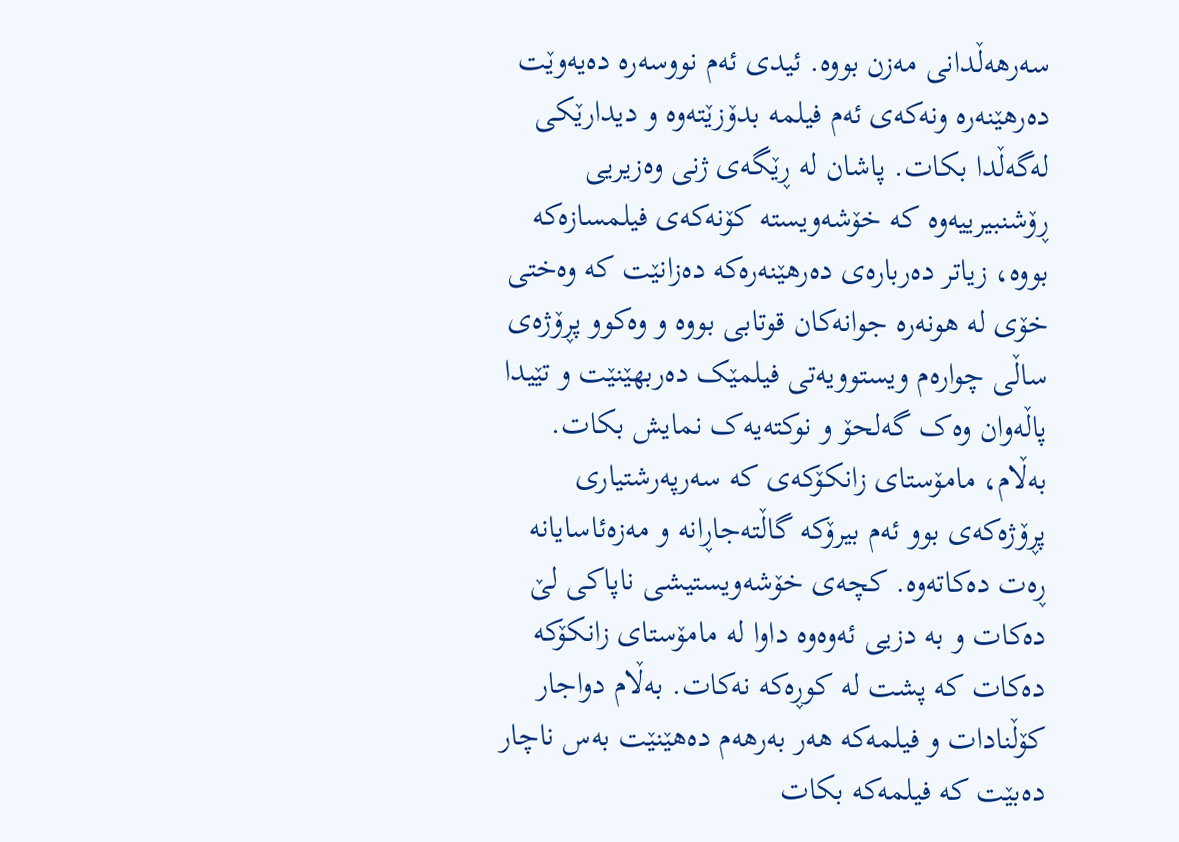سەرهەڵدانی مەزن بووە. ئیدی ئەم نووسەرە دەیەوێت دەرهێنەرە ونەکەی ئەم فیلمە بدۆزێتەوە و دیدارێکی لەگەڵدا بکات. پاشان لە ڕێگەی ژنی وەزیریی ڕۆشنبیرییەوە کە خۆشەویستە کۆنەکەی فیلمسازەکە بووە، زیاتر دەربارەی دەرهێنەرەکە دەزانێت کە وەختی خۆی لە هونەرە جوانەکان قوتابی بووە و وەکوو پڕۆژەی ساڵی چوارەم ویستوویەتی فیلمێک دەربهێنێت و تێیدا پاڵەوان وەک گەلحۆ و نوکتەیەک نمایش بکات. بەڵام، مامۆستای زانکۆکەی کە سەرپەرشتیاری پڕۆژەکەی بوو ئەم بیرۆکە گاڵتەجاڕانە و مەزەئاسایانە ڕەت دەکاتەوە. کچەی خۆشەویستیشی ناپاکی لێ دەکات و بە دزیی ئەوەوە داوا لە مامۆستای زانکۆکە دەکات کە پشت لە کوڕەکە نەکات. بەڵام دواجار کۆڵنادات و فیلمەکە هەر بەرهەم دەهێنێت بەس ناچار دەبێت کە فیلمەکە بکات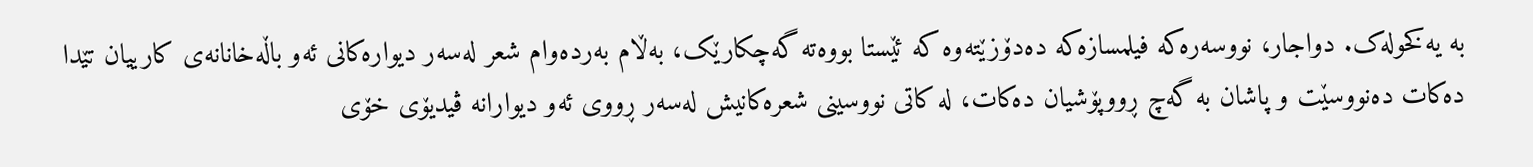بە یەکخولەک. دواجار، نووسەرەکە فیلمسازەکە دەدۆزێتەوە کە ئێستا بووەتە گەچکارێک، بەڵام بەردەوام شعر لەسەر دیوارەکانی ئەو باڵەخانانەی کارییان تێدا دەکات دەنووسێت و پاشان بە گەچ ڕووپۆشیان دەکات، لە کاتی نووسینی شعرەکانیش لەسەر ڕووی ئەو دیوارانە ڤیدیۆی خۆی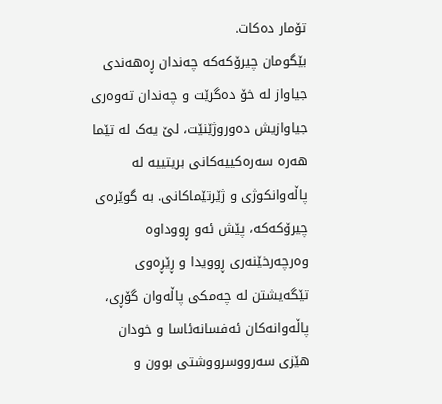تۆمار دەکات.
بێگومان چیرۆکەکە چەندان ڕەهەندی جیاواز لە خۆ دەگرێت و چەندان تەوەری جیاوازیش دەوروژێنێت، لێ یەک لە تێما هەرە سەرەکییەکانی بریتییە لە پاڵەوانکوژی و ژێرتێماکانی. بە گوێرەی چیرۆکەکە، پێش ئەو ڕووداوە وەرچەرخێنەری ڕوویدا و ڕێڕەوی تێگەیشتن لە چەمکی پاڵەوان گۆڕی، پاڵەوانەکان ئەفسانەئاسا و خودان هێزی سەرووسرووشتی بوون و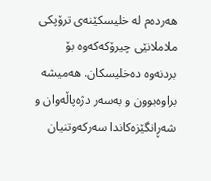هەردەم لە خلیسکێنەی ترۆپکی ملاملانێی چیرۆکەکەوە بۆ بردنەوە دەخلیسکان. هەمیشە براوەبوون و بەسەر دژەپاڵەوان و شەڕانگێزەکاندا سەرکەوتنیان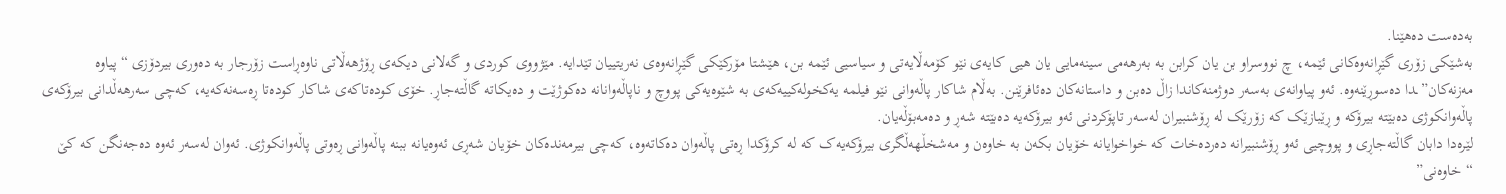بەدەست دەهێنا.
بەشێکی زۆری گێڕانەوەکانی ئێمە، چ نووسراو بن یان کرابن بە بەرهەمی سینەمایی یان هیی کایەی نێو کۆمەڵایەتی و سیاسیی ئێمە بن، هێشتا مۆرکێکی گێڕانەوەی نەریتییان تێدایە. مێژووی کوردی و گەلانی دیکەی ڕۆژهەڵاتی ناوەڕاست زۆرجار بە دەوری بیردۆزی “پیاوە مەزنەکان”ـدا دەسوڕێنەوە. ئەو پیاوانەی بەسەر دوژمنەکاندا زاڵ دەبن و داستانەکان دەئافرێنن. بەڵام شاکار پاڵەوانی نێو فیلمە یەکخولەکییەکەی بە شێوەیەکی پووچ و ناپاڵەوانانە دەکوژێت و دەیکاتە گاڵتەجاڕ. خۆی کودەتاکەی شاکار کودەتا ڕەسەنەکەیە، کەچی سەرهەڵدانی بیرۆکەی پاڵەوانکوژی دەبێتە بیرۆکە و ڕێبازێک کە زۆرێک لە ڕۆشنبیران لەسەر تاپۆکردنی ئەو بیرۆکەیە دەبێتە شەڕ و دەمەبۆڵەیان.
لێرەدا دابان گاڵتەجاڕی و پووچیی ئەو ڕۆشنبیرانە دەردەخات کە خواخوایانە خۆیان بکەن بە خاوەن و مەشخڵهەڵگری بیرۆکەیەک کە لە کرۆکدا ڕەتی پاڵەوان دەکاتەوە، کەچی بیرمەندەکان خۆیان شەڕی ئەوەیانە ببنە پاڵەوانی ڕەوتی پاڵەوانکوژی. ئەوان لەسەر ئەوە دەجەنگن کە کێ “خاوەنی”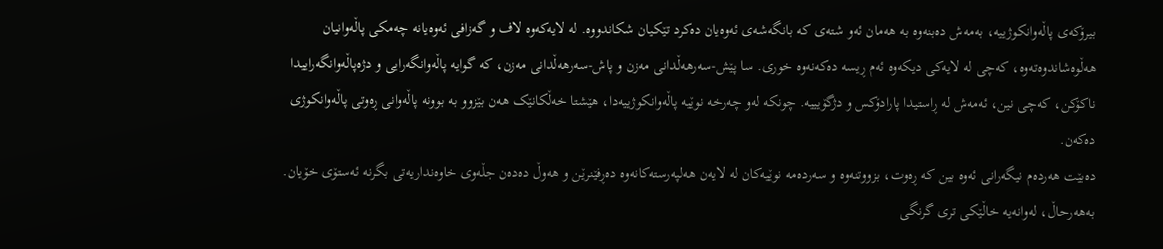بیرۆکەی پاڵەوانکوژییە، بەمەش دەبنەوە بە هەمان ئەو شتەی کە بانگەشەی ئەوەیان دەکرد تێکیان شکاندووە. لە لایەکەوە لاف و گەزافی ئەوەیانە چەمکی پاڵەوانیان هەڵوەشاندوەتەوە، کەچی لە لایەکی دیکەوە ئەم ڕیسە دەکەنەوە خوری. سا پێش-سەرهەڵدانی مەزن و پاش-سەرهەڵدانی مەزن، کە گوایە پاڵەوانگەرایی و دژەپاڵەوانگەراییدا ناکۆکن، کەچی نین، ئەمەش لە ڕاستیدا پارادۆکس و دژگۆیییە. چونکە لەو چەرخە نوێیە پاڵەوانکوژییەدا، هێشتا خەڵکانێک هەن بێزوو بە بوونە پاڵەوانی ڕەوتی پاڵەوانکوژی دەکەن.
دەبێت هەردەم نیگەرانی ئەوە بین کە ڕەوت، بزووتنەوە و سەردەمە نوێیەکان لە لایەن هەلپەرستەکانەوە دەڕفێنرێن و هەوڵ دەدەن جڵەوی خاوەنداریەتی بگرنە ئەستۆی خۆیان.
بەهەرحاڵ، لەوانەیە خاڵێکی تری گرنگی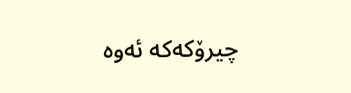چیرۆکەکە ئەوە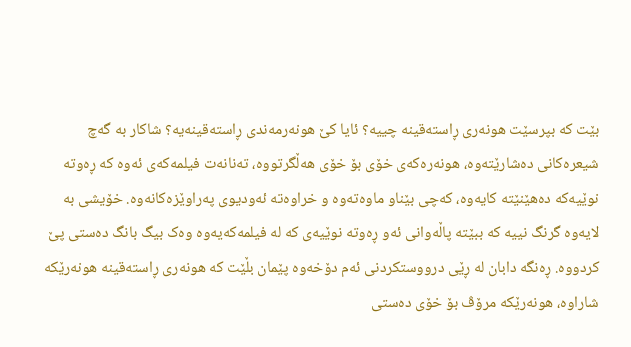بێت کە بپرسێت هونەری ڕاستەقینە چییە؟ ئایا کێ هونەرمەندی ڕاستەقینەیە؟ شاکار بە گەچ شیعرەکانی دەشارێتەوە، هونەرەکەی خۆی بۆ خۆی هەڵگرتووە، تەنانەت فیلمەکەی ئەوە کە ڕەوتە نوێیەکە دەهێنێتە کایەوە، کەچی بێناو ماوەتەوە و خراوەتە ئەودیوی پەراوێزەکانەوە. خۆیشی بە لایەوە گرنگ نییە کە ببێتە پاڵەوانی ئەو ڕەوتە نوێیەی کە لە فیلمەکەیەوە وەک بیگ بانگ دەستی پێ کردووە. ڕەنگە دابان لە ڕێی درووستکردنی ئەم دۆخەوە پێمان بڵێت کە هونەری ڕاستەقینە هونەرێکە شاراوە، هونەرێکە مرۆڤ بۆ خۆی دەستی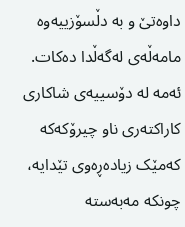داوەتێ و بە دڵسۆزییەوە مامەڵەی لەگەڵدا دەکات. ئەمە لە دۆسییەی شاکاری کاراکتەری ناو چیرۆکەکە کەمێک زیادەڕەوی تێدایە، چونکە مەبەستە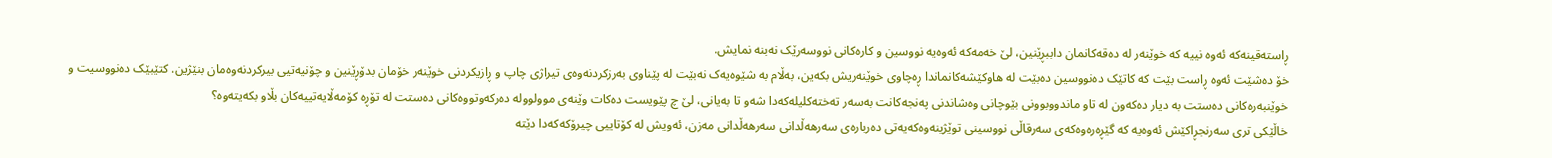ڕاستەقینەکە ئەوە نییە کە خوێنەر لە دەقەکانمان داببڕێنین، لێ خەمەکە ئەوەیە نووسین و کارەکانی نووسەرێک نەبنە نمایش.
خۆ دەشێت ئەوە ڕاست بێت کە کاتێک دەنووسین دەبێت لە هاوکێشەکانماندا ڕەچاوی خوێنەریش بکەین، بەڵام بە شێوەیەک نەبێت لە پێناوی بەرزکردنەوەی تیراژی چاپ و ڕازیکردنی خوێنەر خۆمان بدۆڕێنین و چۆنیەتیی بیرکردنەوەمان بنێژین. کتێبێک دەنووسیت و خوێنبەرەکانی دەستت بە دیار دەکەون لە تاو ماندووبوونی بێوچانی وەشاندنی پەنجەکانت بەسەر تەختەکلیلەکەدا شەو تا بەیانی، لێ چ پێویست دەکات وێنەی موولوولە دەرکەوتووەکانی دەستت لە تۆڕە کۆمەڵایەتییەکان بڵاو بکەیتەوە؟
خاڵێکی تری سەرنجڕاکێش ئەوەیە کە گێڕەرەوەکەی سەرقاڵی نووسینی توێژینەوەکەیەتی دەربارەی سەرهەڵدانی سەرهەڵدانی مەزن، ئەویش لە کۆتاییی چیرۆکەکەدا دێتە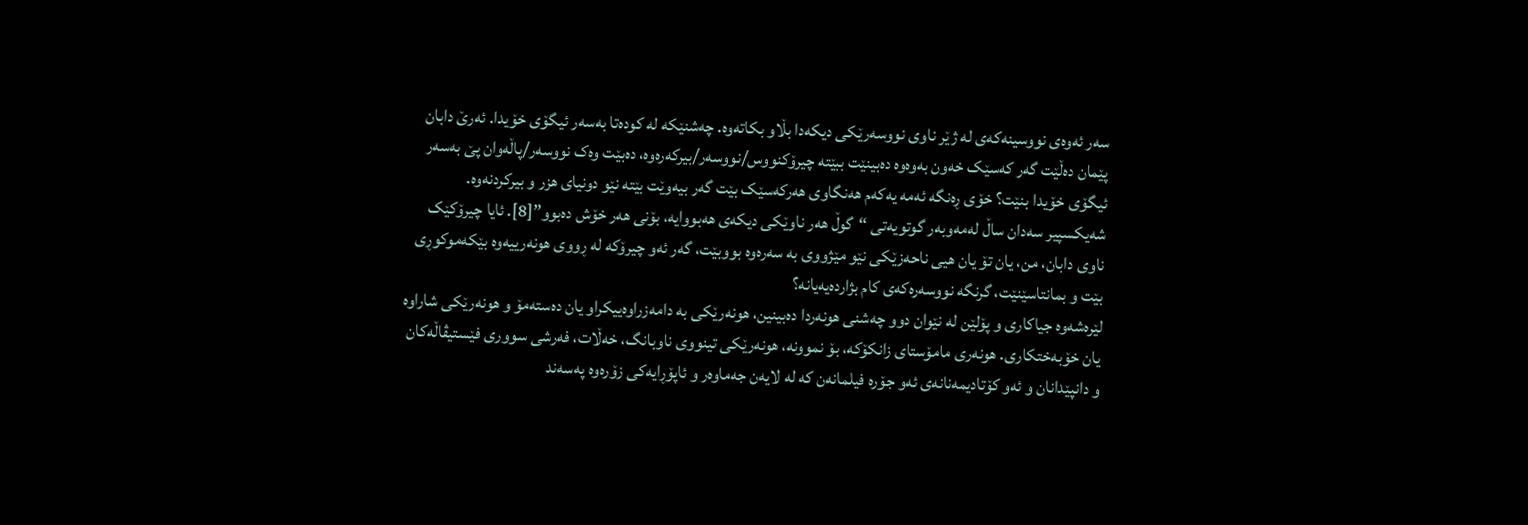سەر ئەوەی نووسینەکەی لە ژێر ناوی نووسەرێکی دیکەدا بڵاو بکاتەوە. چەشنێکە لە کودەتا بەسەر ئیگۆی خۆیدا. ئەرێ دابان پێمان دەڵێت گەر کەسێک خەون بەوەوە دەبینێت ببێتە چیرۆکنووس/نووسەر/بیرکەرەوە، دەبێت وەک نووسەر/پاڵەوان پێ بەسەر ئیگۆی خۆیدا بنێت؟ خۆی ڕەنگە ئەمە یەکەم هەنگاوی هەرکەسێک بێت گەر بیەوێت بێتە نێو دونیای هزر و بیرکردنەوە. شەیکسپیر سەدان ساڵ لەمەوبەر گوتویەتی “گوڵ هەر ناوێکی دیکەی هەبووایە، بۆنی هەر خۆش دەبوو”[8]. ئایا چیرۆکێک ناوی دابان، من، یان تۆ یان هیی ناحەزێکی نێو مێژووی بە سەرەوە بووبێت، گەر ئەو چیرۆکە لە ڕووی هونەرییەوە بێکەموکوڕی بێت و بمانتاسێنێت، گرنگە نووسەرەکەی کام بژاردەیەیانە؟
لێرەشەوە جیاکاری و پۆلێن لە نێوان دوو چەشنی هونەردا دەبینین، هونەرێکی بە دامەزراوەییکراو یان دەستەمۆ و هونەرێکی شاراوە یان خۆبەختکاری. هونەری مامۆستای زانکۆکە، بۆ نموونە، هونەرێکی تینووی ناوبانگ، خەڵات، فەرشی سووری فێستیڤاڵەکان و دانپێدانان و ئەو کۆتادیمەنانەی ئەو جۆرە فیلمانەن کە لە لایەن جەماوەر و ئاپۆڕایەکی زۆرەوە پەسەند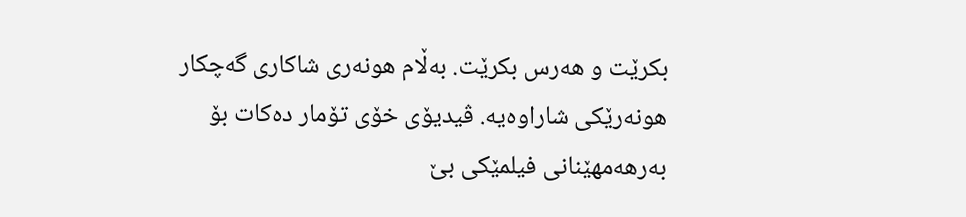بکرێت و هەرس بکرێت. بەڵام هونەری شاکاری گەچکار هونەرێکی شاراوەیە. ڤیدیۆی خۆی تۆمار دەکات بۆ بەرهەمهێنانی فیلمێکی بێ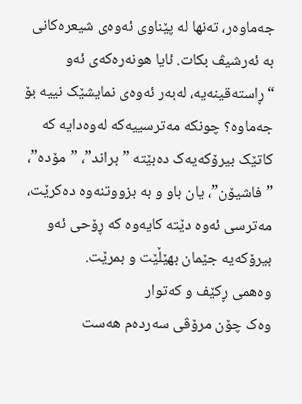جەماوەر، تەنها لە پێناوی ئەوەی شیعرەکانی بە ئەرشیڤ بکات. ئایا هونەرەکەی ئەو “ڕاستەقینەیە، لەبەر ئەوەی نمایشێک نییە بۆ جەماوە؟ چونکە مەترسییەکە لەوەدایە کە کاتێک بیرۆکەیەک دەبێتە ”براند”، ”مۆدە”، ”فاشیۆن”، یان باو و بە بزووتنەوە دەکرێت، مەترسی ئەوە دێتە کایەوە کە ڕۆحی ئەو بیرۆکەیە جێمان بهێڵێت و بمرێت.
وەهمی ڕکێف و کەتوار
وەک چۆن مرۆڤی سەردەم هەست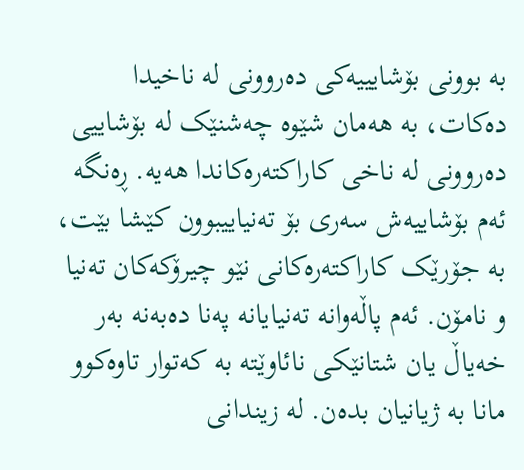بە بوونی بۆشایییەکی دەروونی لە ناخیدا دەکات، بە هەمان شێوە چەشنێک لە بۆشاییی دەروونی لە ناخی کاراکتەرەکاندا هەیە. ڕەنگە ئەم بۆشاییەش سەری بۆ تەنیاییبوون کێشا بێت، بە جۆرێک کاراکتەرەکانی نێو چیرۆکەکان تەنیا و نامۆن. ئەم پاڵەوانە تەنیایانە پەنا دەبەنە بەر خەیاڵ یان شتانێکی نائاوێتە بە کەتوار تاوەکوو مانا بە ژیانیان بدەن. لە زیندانی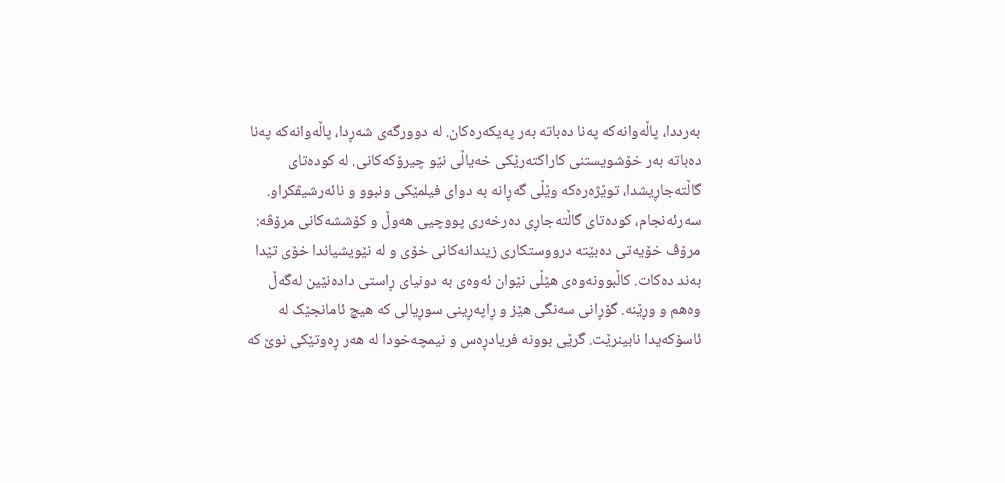بەرددا، پاڵەوانەکە پەنا دەباتە بەر پەیکەرەکان. لە دوورگەی شەڕدا، پاڵەوانەکە پەنا دەباتە بەر خۆشویستنی کاراکتەرێکی خەیاڵی نێو چیرۆکەکانی. لە کودەتای گاڵتەجاڕیشدا، توێژەرەکە وێڵی گەڕانە بە دوای فیلمێکی ونبوو و نائەرشیڤکراو.
سەرئەنجام، کودەتای گاڵتەجاڕی دەرخەری پووچیی هەوڵ و کۆششەکانی مرۆڤە: مرۆڤ خۆیەتی دەبێتە درووستکاری زیندانەکانی خۆی و لە نێویشیاندا خۆی تێدا بەند دەکات. کاڵبوونەوەی هێڵی نێوان ئەوەی بە دونیای ڕاستی دادەنێین لەگەڵ وەهم و وڕێنە. گۆڕانی سەنگی هێز و ڕاپەڕینی سوڕیالی کە هیچ ئامانجێک لە ئاسۆکەیدا نابینرێت. گرێی بوونە فریادڕەس و نیمچەخودا لە هەر ڕەوتێکی نوێ کە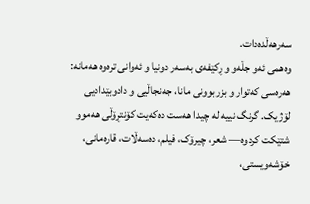سەرهەڵدەدات.
وەهمی ئەو جڵەو و ڕکێفەی بەسەر دونیا و ئەوانی ترەوە هەمانە: هەرەسی کەتوار و بزربوونی مانا، جەنجاڵیی و دادوبێدادیی لۆژیک. گرنگ نییە لە چیدا هەست دەکەیت کۆنتڕۆڵی هەموو شتێکت کردوە— شعر، چیرۆک، فیلم، دەسەڵات، قارەمانی، خۆشەویستی،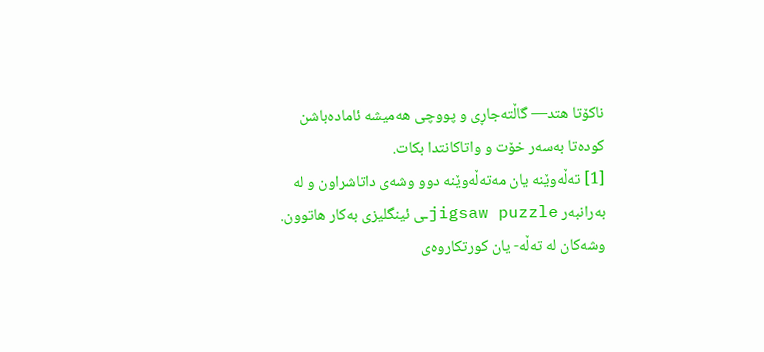ناکۆتا هتد— گاڵتەجاڕی و پووچی هەمیشە ئامادەباشن کودەتا بەسەر خۆت و واتاکانتدا بکات.
[1] تەڵەوێنە یان مەتەڵەوێنە دوو وشەی داتاشراون و لە بەرانبەر jigsaw puzzleـی ئینگلیزی بەکار هاتوون. وشەکان لە تەڵە- یان کورتکاروەی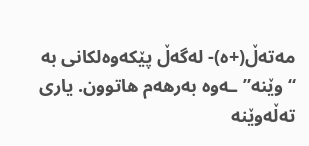مەتەڵ(+ە)- لەگەڵ پێکەوەلکانی بە “وێنە”ـەوە بەرهەم هاتوون. یاری تەڵەوێنە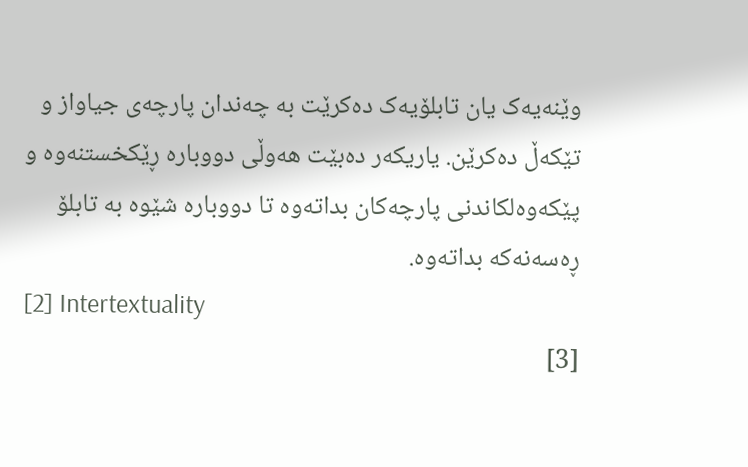وێنەیەک یان تابلۆیەک دەکرێت بە چەندان پارچەی جیاواز و تێکەڵ دەکرێن. یاریکەر دەبێت هەوڵی دووبارە ڕێکخستنەوە و پێکەوەلکاندنی پارچەکان بداتەوە تا دووبارە شێوە بە تابلۆ ڕەسەنەکە بداتەوە.
[2] Intertextuality
[3]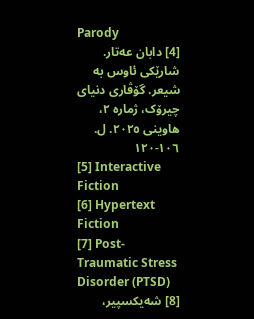Parody
[4] دابان عەتار. شارێکی ئاوس بە شیعر. گۆڤاری دنیای چیرۆک، ژمارە ٢، هاوینی ٢٠٢٥. ل. ١٠٦-١٢٠
[5] Interactive Fiction
[6] Hypertext Fiction
[7] Post-Traumatic Stress Disorder (PTSD)
[8] شەیکسپیر،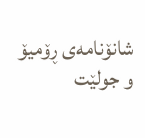شانۆنامەی ڕۆمیۆ و جولێت